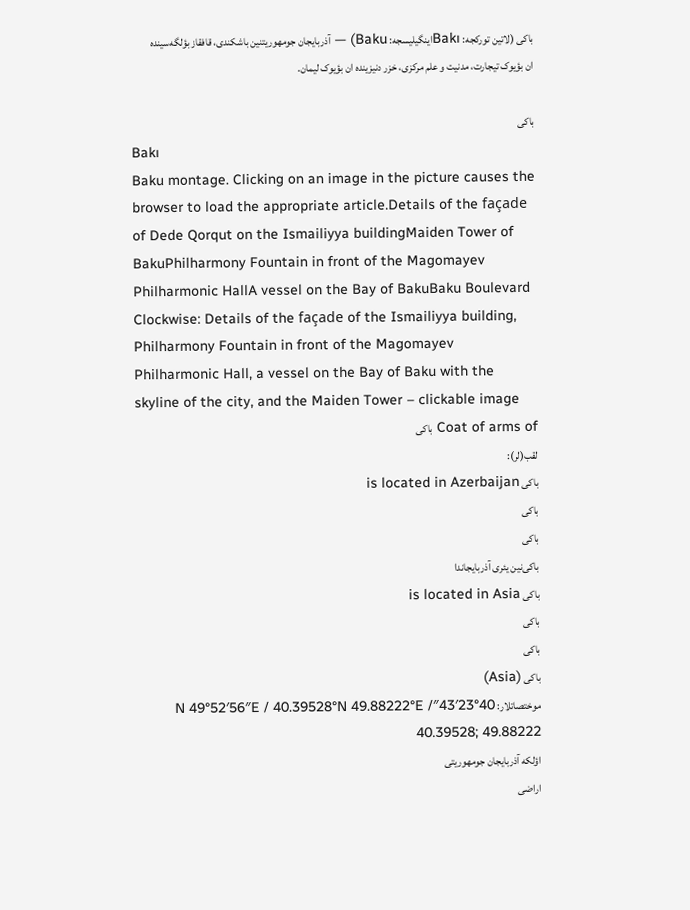باکی (لاتین تورکجه: Bakıاینگیلیسجه: Baku) — آذربایجان جومهوریتنین باشکندی، قافقاز بؤلگه‌سینده ان بؤیوک تیجارت، مدنیت و علم مرکزی، خزر دنیزینده ان بؤیوک لیمان.

باکی
Bakı
Baku montage. Clicking on an image in the picture causes the browser to load the appropriate article.Details of the façade of Dede Qorqut on the Ismailiyya buildingMaiden Tower of BakuPhilharmony Fountain in front of the Magomayev Philharmonic HallA vessel on the Bay of BakuBaku Boulevard
Clockwise: Details of the façade of the Ismailiyya building, Philharmony Fountain in front of the Magomayev Philharmonic Hall, a vessel on the Bay of Baku with the skyline of the city, and the Maiden Tower – clickable image
Coat of arms of باکی
لقب(لر):
باکی is located in Azerbaijan
باکی
باکی
باکی‌نین یئری آذربایجاندا
باکی is located in Asia
باکی
باکی
باکی (Asia)
موختصاتلار: 40°23′43″N 49°52′56″E / 40.39528°N 49.88222°E / 40.39528; 49.88222
اؤلکه آذربایجان جومهوریتی
اراضی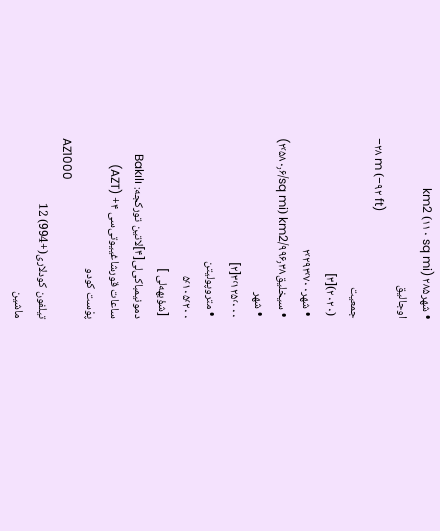• شهر۲۸۵ km2 (۱۱۰ sq mi)
اوجالیق
−۲۸ m (−۹۲ ft)
جمعیت
 (۲۰۲۰)[۳]
 • شهر۲٬۲۹۳٬۷۰۰
 • سیخلیق۹۹۶٫۳۸/km2 (۲٬۵۸۰٫۶/sq mi)
 • شهر
۳٬۱۲۵٬۰۰۰[۲]
 • متروپولیتن
۵٬۱۰۵٬۲۰۰
 [شؤبهه‌لی ]
دمونیمباکی‌لی[۴]لاتین تورکجه: Bakılı
ساعات قورشاغییوتی‌سی ۴+ (AZT)
پوْست کودو
AZ1000
تیلفون کودلاری(+994) 12
ماشین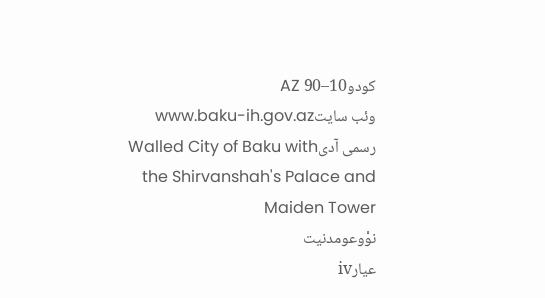کودو10–90 AZ
وئب سایتwww.baku-ih.gov.az
رسمی آدیWalled City of Baku with the Shirvanshah's Palace and Maiden Tower
نوْوعومدنیت
عیارiv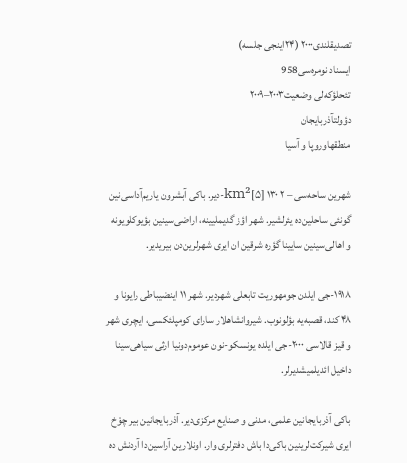تصدیقلندی۲۰۰۰ (۲۴اینجی جلسه)
ایسناد نومره‌سی958
تئحلؤکه‌لی وضعیت۲۰۰۳–۲۰۰۹
دؤولتآذربایجان
منطقهاوروپا و آسیا

شهرین ساحه‌سی – ۲ ۱۳۰ km²[۵]-دیر. باکی آبشرون یاریم‌آداسی‌نین گونئی ساحلین‌ده یئرلشیر. شهر اؤز گدیملیینه، اراضی‌سینین بؤیوکلویونه و اهالی‌سینین سایینا گؤره شرقین ان ایری شهرلرین‌دن بیریدیر.

۱۹۱۸-جی ایلدن جومهوریت تابعلی شهردیر. شهر ۱۱ اینضیباطی رایونا و ۴۸ کند، قصبه‌یه بؤلونوب. شیروانشاهلار سارای کومپلئکسی، ایچری شهر و قیز قالاسی ۲۰۰۰-جی ایلده یونسکو-نون عوموم‌دونیا ارثی سیاهی‌سینا داخیل ائدیلمیشدیرلر.

باکی آذربایجانین علمی، مدنی و صنایع مرکزی‌دیر. آذربایجانین بیر چوْخ ایری شیرکت‌لرینین باکی‌دا باش دفترلری وار. اونلارین آراسین‌دا آردنش ده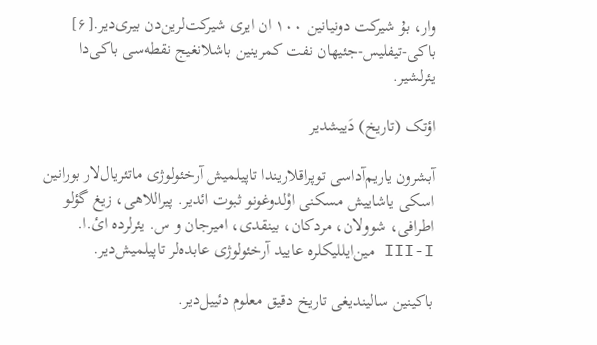وار، بۇ شیرکت دونیانین ۱۰۰ ان ایری شیرکت‌لرین‌دن بیری‌دیر.[۶] باکی-تیفلیس-جئیهان نفت کمرینین باشلانغیج نقطه‌سی باکی‌دا یئرلشیر.

اؤتک (تاریخ) دَییشدیر

آبشرون یاریم‌آداسی توپراقلاریندا تاپیلمیش آرخئولوژی ماتئریال‌لار بورانین اسکی یاشاییش مسکنی اوْلدوغونو ثبوت ائدیر. پیراللاهی، زیغ گؤلو اطرافی، شوولان، مردکان، بینقدی، امیرجان و س. یئرلرده ائ.ا. III-I مین‌ایللیکلره عایید آرخئولوژی عابده‌لر تاپیلمیش‌دیر.

باکینین سالیندیغی تاریخ دقیق معلوم دئییل‌دیر.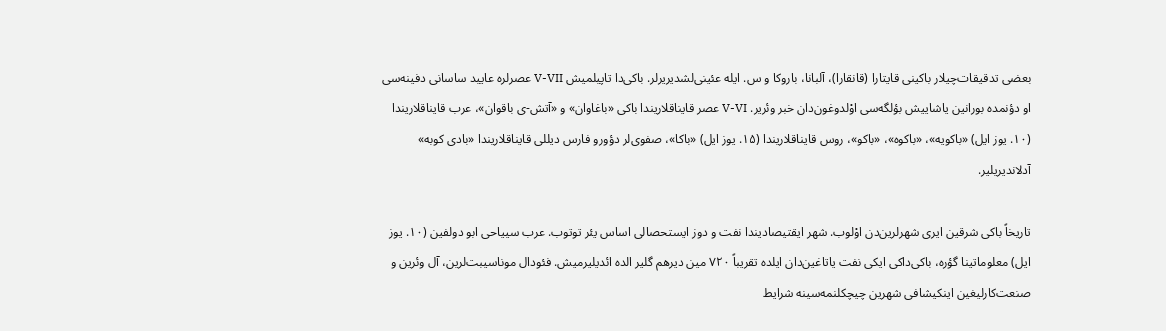بعضی تدقیقات‌چیلار باکینی قایتارا (قانقارا)، آلبانا، باروکا و س. ایله عئینی‌لشدیریرلر. باکی‌دا تاپیلمیش V-VII عصرلره عایید ساسانی دفینه‌سی او دؤنمده بورانین یاشاییش بؤلگه‌سی اوْلدوغون‌دان خبر وئریر. V-VI عصر قایناقلاریندا باکی «باغاوان» و «آتش-ی باقوان»، عرب قایناقلاریندا (۱۰. یوز ایل) «باکویه»، «باکوه»، «باکو»، روس قایناقلاریندا (۱۵. یوز ایل) «باکا»، صفوی‌لر دؤورو فارس دیللی قایناقلاریندا «بادی کوبه» آدلاندیریلیر.

تاریخاً باکی شرقین ایری شهرلرین‌دن اوْلوب. شهر ایقتیصادیندا نفت و دوز ایستحصالی اساس یئر توتوب. عرب سییاحی ابو دولفین (۱۰. یوز ایل) معلوماتینا گؤره، باکی‌داکی ایکی نفت یاتاغین‌دان ایلده تقریباً ۷۲۰ مین دیرهم گلیر الده ائدیلیرمیش. فئودال موناسیبت‌لرین، آل وئرین و صنعت‌کارلیغین اینکیشافی شهرین چیچکلنمه‌سینه شرایط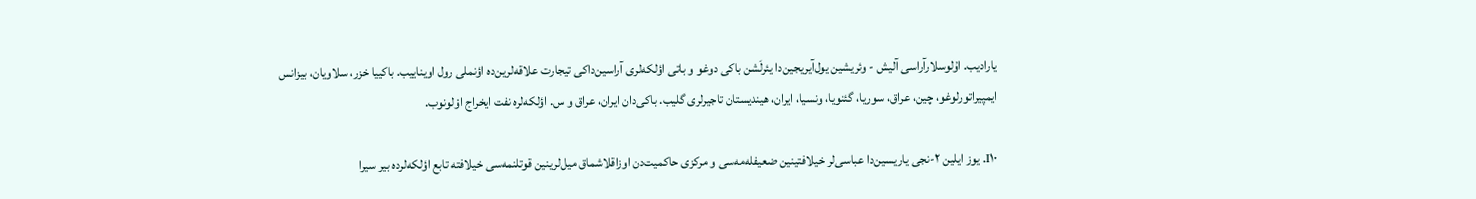یارادیب. اۇلوسلارآراسی آلیش - وئریشین یول‌آیریجین‌دا یئرلَشن باکی دوغو و باتی اؤلکه‌لری آراسین‌داکی تیجارت علاقه‌لرین‌ده اؤنملی رول اویناییب. باکییا خزر، سلاویان، بیزانس ایمپیراتورلوغو، چین، عراق، سوریا، گئنویا، ونسیا، ایران، هیندیستان تاجیرلری گلیب. باکی‌دان ایران، عراق و س. اؤلکه‌لره نفت ایخراج اوْلونوب.

I۱۰. یوز ایلین ۲-نجی یاریسین‌دا عباسی‌لر خیلافتینین ضعیفله‌مه‌سی و مرکزی حاکمیت‌دن اوزاقلاشماق میل‌لرینین قوتلنمه‌سی خیلافته تابع اؤلکه‌لرده بیر سیرا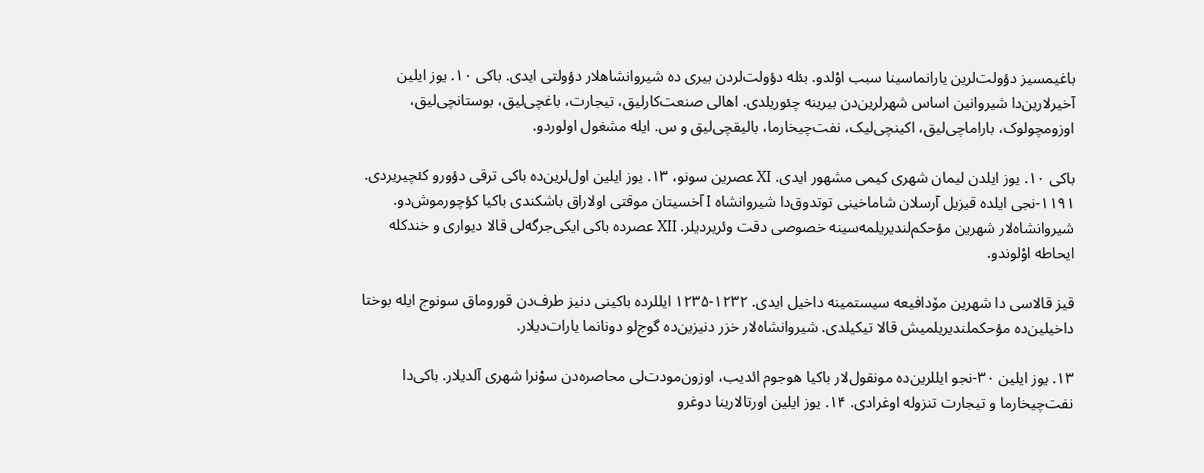باغیمسیز دؤولت‌لرین یارانماسینا سبب اوْلدو. بئله دؤولت‌لردن بیری ده شیروانشاهلار دؤولتی ایدی. باکی ۱۰. یوز ایلین آخیرلارین‌دا شیروانین اساس شهرلرین‌دن بیرینه چئوریلدی. اهالی صنعت‌کارلیق، تیجارت، باغچی‌لیق، بوستانچی‌لیق، اوزومچولوک، باراماچی‌لیق، اکینچی‌لیک، نفت‌چیخارما، بالیقچی‌لیق و س. ایله مشغول اولوردو.

باکی ۱۰. یوز ایلدن لیمان شهری کیمی مشهور ایدی. XI عصرین سونو، ۱۳. یوز ایلین اول‌لرین‌ده باکی ترقی دؤورو کئچیریردی. ۱۱۹۱-نجی ایلده قیزیل آرسلان شاماخینی توتدوق‌دا شیروانشاه I آخسیتان موقتی اولاراق باشکندی باکیا کؤچورموش‌دو. شیروانشاه‌لار شهرین مؤحکم‌لندیریلمه‌سینه خصوصی دقت وئریردیلر. XII عصرده باکی ایکی‌جرگه‌لی قالا دیواری و خندکله ایحاطه اوْلوندو.

قیز قالاسی دا شهرین مۆدافیعه سیستمینه داخیل ایدی. ۱۲۳۲-۱۲۳۵ ایللرده باکینی دنیز طرف‌دن قوروماق سونوج ایله بوختا داخیلین‌ده مؤحکملندیریلمیش قالا تیکیلدی. شیروانشاه‌لار خزر دنیزین‌ده گوج‌لو دونانما یارات‌دیلار.

۱۳. یوز ایلین ۳۰-نجو ایللرین‌ده مونقول‌لار باکیا هوجوم ائدیب، اوزون‌مودت‌لی محاصره‌دن سوْنرا شهری آلدیلار. باکی‌دا نفت‌چیخارما و تیجارت تنزوله اوغرادی. ۱۴. یوز ایلین اورتالارینا دوغرو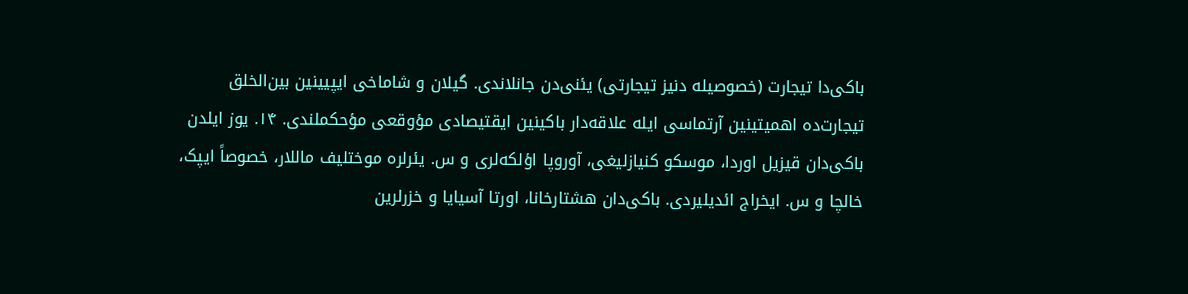باکی‌دا تیجارت (خصوصیله دنیز تیجارتی) یئنی‌دن جانلاندی. گیلان و شاماخی ایپیینین بین‌الخلق تیجارت‌ده اهمیتینین آرتماسی ایله علاقه‌دار باکینین ایقتیصادی مؤوقعی مؤحکملندی. ۱۴. یوز ایلدن باکی‌دان قیزیل اوردا، موسکو کنیازلیغی، آوروپا اؤلکه‌لری و س. یئرلره موختلیف ماللار، خصوصاً ایپک، خالچا و س. ایخراج ائدیلیردی. باکی‌دان هشتارخانا، اورتا آسیایا و خزرلرین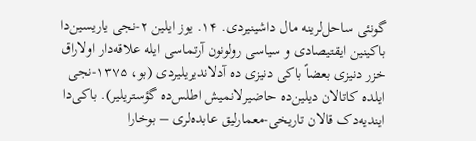گونئی ساحل‌لرینه مال داشینیردی. ۱۴. یوز ایلین ۲-نجی یاریسین‌دا باکینین ایقتیصادی و سیاسی رولونون آرتماسی ایله علاقه‌دار اولاراق خزر دنیزی بعضاً باکی دنیزی ده آدلاندیریلیردی (بو، ۱۳۷۵-نجی ایلده کاتالان دیلین‌ده حاضیرلانمیش اطلس‌ده گؤستریلیر). باکی‌دا ایندیه‌دک قالان تاریخی-معمارلیق عابده‌لری – بوخارا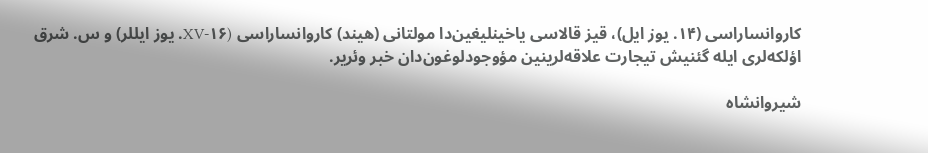کاروانساراسی (۱۴. یوز ایل)، قیز قالاسی یاخینلیغین‌دا مولتانی (هیند) کاروانساراسی (XV-۱۶. یوز ایللر) و س. شرق اؤلکه‌لری ایله گئنیش تیجارت علاقه‌لرینین مؤوجودلوغون‌دان خبر وئریر.

شیروانشاه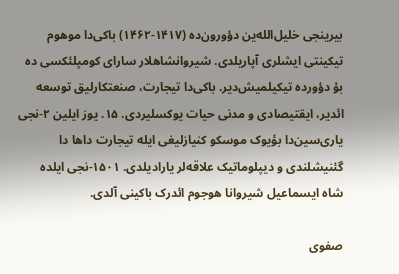بیرینجی خلیل‌الله‌ین دؤورون‌ده (۱۴۱۷-۱۴۶۲) باکی‌دا موهوم تیکینتی ایشلری آپاریلدی. شیروانشاهلار سارای کومپلئکسی ده بۇ دؤورده تیکیلمیش‌دیر. باکی‌دا تیجارت، صنعتکارلیق توسعه ائدیر، ایقتیصادی و مدنی حیات یوکسلیردی. ۱۵. یوز ایلین ۲-نجی یاری‌سین‌دا بؤیوک موسکو کنیازلیغی ایله تیجارت داها دا گئنیشلندی و دیپلوماتیک علاقه‌لر یارادیلدی. ۱۵۰۱-نجی ایلده شاه ایسماعیل شیروانا هوجوم ائدرک باکینی آلدی.

صفوی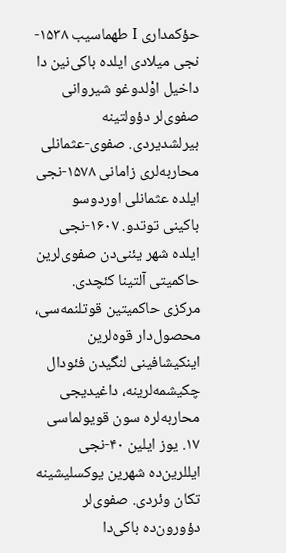حؤکمداری I طهماسیب ۱۵۳۸-نجی میلادی ایلده باکی‌نین دا داخیل اوْلدوغو شیروانی صفوی‌لر دؤولتینه بیرلشدیردی. صفوی-عثمانلی محاربه‌لری زامانی ۱۵۷۸-نجی ایلده عثمانلی اوردوسو باکینی توتدو. ۱۶۰۷-نجی ایلده شهر یئنی‌دن صفوی‌لرین حاکمیتی آلتینا کئچدی. مرکزی حاکمیتین قوتلنمه‌سی، محصول‌دار قوه‌لرین اینکیشافینی لنگیدن فئودال چکیشمه‌لرینه، داغیدیجی محاربه‌لره سون قویولماسی ۱۷. یوز ایلین ۴۰-نجی ایللرین‌ده شهرین یوکسلیشینه تکان وئردی. صفوی‌لر دؤورون‌ده باکی‌دا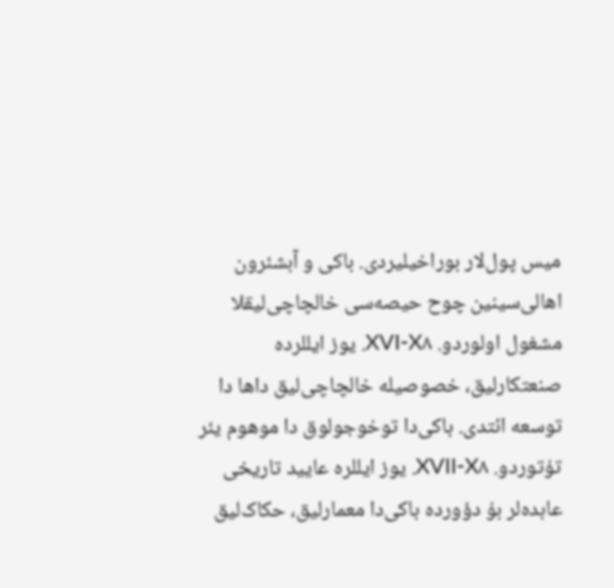میس پول‌لار بوراخیلیردی. باکی و آبشئرون اهالی‌سینین چوح حیصه‌سی خالچاچی‌لیقلا مشغول اولوردو. XVI-X۸. یوز ایللرده صنعتکارلیق، خصوصیله خالچاچی‌لیق داها دا توسعه ائتدی. باکی‌دا توخوجولوق دا موهوم یئر تۇتوردو. XVII-X۸. یوز ایللره عایید تاریخی عابده‌لر بۇ دؤورده باکی‌دا معمارلیق، حکاک‌لیق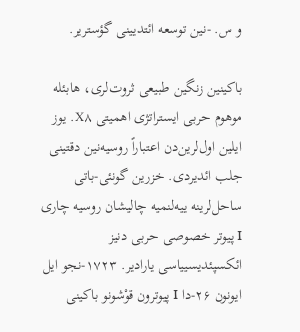و س. -نین توسعه ائتدیینی گؤستریر.

باکینین زنگین طبیعی ثروت‌لری، هابئله موهوم حربی ایستراتژی اهمیتی X۸. یوز ایلین اول‌لرین‌دن اعتباراً روسیه‌نین دقتینی جلب ائدیردی. خزرین گونئی-باتی ساحل‌لرینه ییه‌لنمیه چالیشان روسیه چاری I پیوتر خصوصی حربی دنیز ائکسپئدیسییاسی یارادیر. ۱۷۲۳-نجو ایل ایونون ۲۶-دا I پیوترون قوْشونو باکینی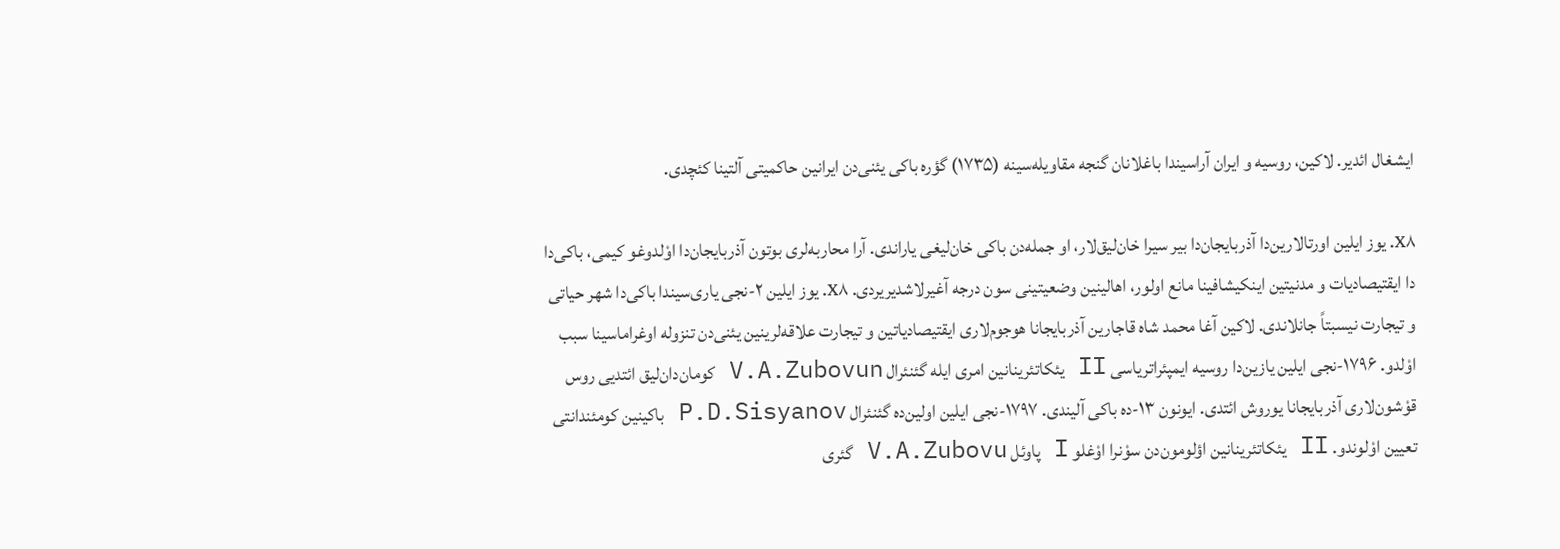ایشغال ائدیر. لاکین، روسیه و ایران آراسیندا باغلانان گنجه مقاویله‌سینه (۱۷۳۵) گؤره باکی یئنی‌دن ایرانین حاکمیتی آلتینا کئچدی.

X۸. یوز ایلین اورتالارین‌دا آذربایجان‌دا بیر سیرا خان‌لیق‌لار، او جمله‌دن باکی خان‌لیغی یاراندی. آرا محاربه‌لری بوتون آذربایجان‌دا اوْلدوغو کیمی، باکی‌دا دا ایقتیصادیات و مدنیتین اینکیشافینا مانع اولور، اهالینین وضعیتینی سون درجه آغیرلاشدیریردی. X۸. یوز ایلین ۲-نجی یاری‌سیندا باکی‌دا شهر حیاتی و تیجارت نیسبتاً جانلاندی. لاکین آغا محمد شاه قاجارین آذربایجانا هوجوم‌لاری ایقتیصادیاتین و تیجارت علاقه‌لرینین یئنی‌دن تنزوله اوغراماسینا سبب اوْلدو. ۱۷۹۶-نجی ایلین یازین‌دا روسیه ایمپئراتریاسی II یئکاتئرینانین امری ایله گئنئرال V.A.Zubovun کومان‌دان‌لیق ائتدیی روس قوْشون‌لاری آذربایجانا یوروش ائتدی. ایونون ۱۳-ده باکی آلیندی. ۱۷۹۷-نجی ایلین اولین‌ده گئنئرال P.D.Sisyanov باکینین کومئندانتی تعیین اوْلوندو. II یئکاتئرینانین اؤلومون‌دن سوْنرا اوْغلو I پاوئل V.A.Zubovu گئری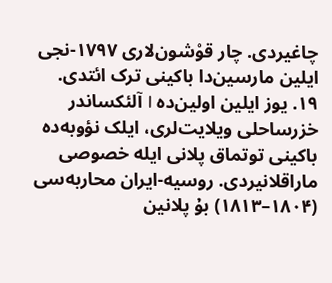چاغیردی. چار قوْشون‌لاری ۱۷۹۷-نجی ایلین مارسین‌دا باکینی ترک ائتدی. ۱۹. یوز ایلین اولین‌ده I آلئکساندر خزرساحلی ویلایت‌لری، ایلک نؤوبه‌ده باکینی توتماق پلانی ایله خصوصی ماراقلانیردی. روسیه-ایران محاربه‌سی (۱۸۰۴–۱۸۱۳) بۇ پلانین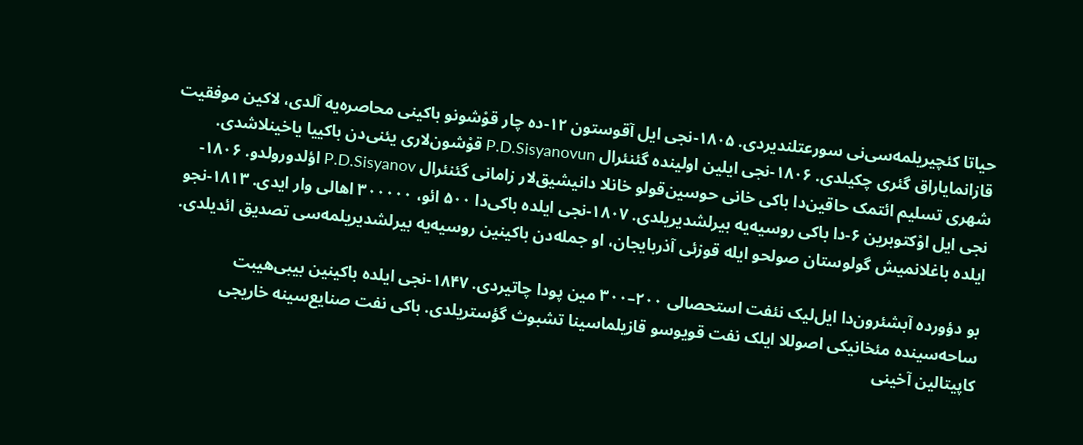حیاتا کئچیریلمه‌سی‌نی سورعتلندیردی. ۱۸۰۵-نجی ایل آقوستون ۱۲-ده چار قوْشونو باکینی محاصره‌یه آلدی، لاکین موفقیت قازانمایاراق گئری چکیلدی. ۱۸۰۶-نجی ایلین اولینده گئنئرال P.D.Sisyanovun قوْشون‌لاری یئنی‌دن باکییا یاخینلاشدی. شهری تسلیم ائتمک حاقین‌دا باکی خانی حوسین‌قولو خانلا دانیشیق‌لار زامانی گئنئرال P.D.Sisyanov اؤلدورولدو. ۱۸۰۶-نجی ایل اوْکتوبرین ۶-دا باکی روسیه‌یه بیرلشدیریلدی. ۱۸۰۷-نجی ایلده باکی‌دا ۵۰۰ ائو، ۳۰۰۰۰۰ اهالی وار ایدی. ۱۸۱۳-نجو ایلده باغلانمیش گولوستان صولحو ایله قوزئی آذربایجان، او جمله‌دن باکینین روسیه‌یه بیرلشدیریلمه‌سی تصدیق ائدیلدی.

بو دؤورده آبشئرون‌دا ایل‌لیک نئفت استحصالی ۲۰۰–۳۰۰ مین پودا چاتیردی. ۱۸۴۷-نجی ایلده باکینین بیبی‌هیبت ساحه‌سینده مئخانیکی اصوللا ایلک نفت قویوسو قازیلماسینا تشبوث گؤستریلدی. باکی نفت صنایع‌سینه خاریجی کاپیتالین آخینی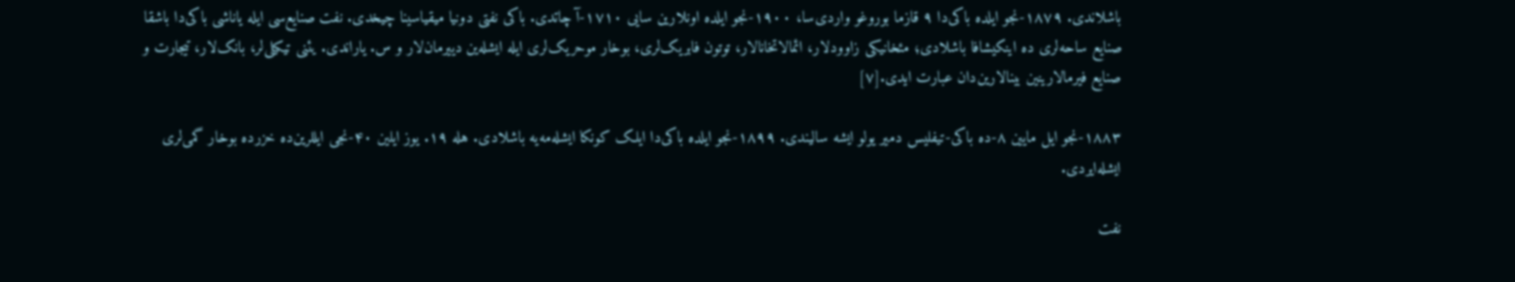باشلاندی. ۱۸۷۹-نجو ایلده باکی‌دا ۹ قازما بوروغو واردی‌سا، ۱۹۰۰-نجو ایلده اونلارین سایی ۱۷۱۰-آ چاتدی. باکی نفتی دونیا میقیاسینا چیخدی. نفت صنایع‌سی ایله یاناشی باکی‌دا باشقا صنایع ساحه‌لری ده اینکیشافا باشلادی؛ مئخانیکی زاوودلار، ائمالاتخانالار، توتون فابریک‌لری، بوخار موحریک‌لری ایله ایشله‌ین دییرمان‌لار و س. یاراندی. یئنی تیکیلی‌لر، بانک‌لار، تیجارت و صنایع فیرمالارینین بینالارین‌دان عبارت ایدی.[۷]

۱۸۸۳-نجو ایل مایین ۸-ده باکی-تیفلیس دمیر یولو ایشه سالیندی. ۱۸۹۹-نجو ایلده باکی‌دا ایلک کونکا ایشله‌مه‌یه باشلادی. هله ۱۹. یوز ایلین ۴۰-نجی ایللرین‌ده خزرده بوخار گمی‌لری ایشله‌ایردی.

نفت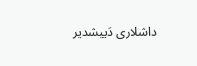داشلاری دَییشدیر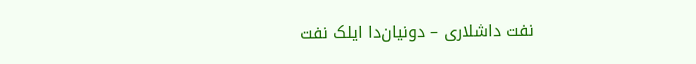نفت داشلاری – دونیان‌دا ایلک نفت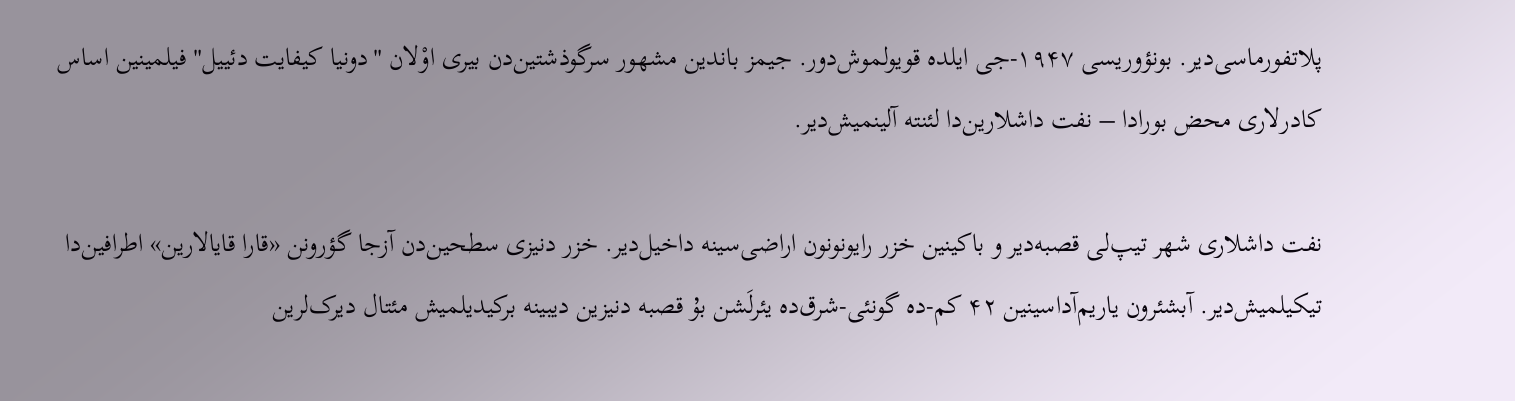پلاتفورماسی‌دیر. بونؤوریسی ۱۹۴۷-جی ایلده قویولموش‌دور. جیمز باندین مشهور سرگوذشتین‌دن بیری اوْلان "دونیا کیفایت دئییل" فیلمینین اساس کادرلاری محض بورادا – نفت داشلارین‌دا لئنته آلینمیش‌دیر.

نفت داشلاری شهر تیپ‌لی قصبه‌دیر و باکینین خزر رایونونون اراضی‌سینه داخیل‌دیر. خزر دنیزی سطحین‌دن آزجا گؤرونن «قارا قایالارین» اطرافین‌دا تیکیلمیش‌دیر. آبشئرون یاریم‌آداسینین ۴۲ کم-ده گونئی-شرق‌ده یئرلَشن بۇ قصبه دنیزین دیبینه برکیدیلمیش مئتال دیرک‌لرین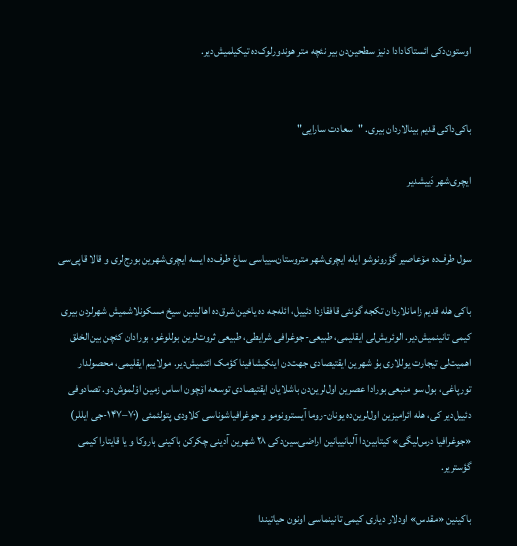اوستون‌دکی ائستاکادادا دنیز سطحین‌دن بیر نئچه متر هوندورلوک‌ده تیکیلمیش‌دیر.


باکی‌داکی قدیم بینالاردان بیری. "سعادت سارایی"

ایچری‌شهر دَییشدیر


سول طرف‌ده مۆعاصیر گؤرونوشو ایله ایچری‌شهر متروستان‌سییاسی ساغ طرف‌ده ایسه ایچری‌شهرین بورج‌لری و قالا قاپی‌سی

باکی هله قدیم زامانلاردان تکجه گونئی قافقازدا دئییل، ائله‌جه ده یاخین شرق‌ده اهالینین سیخ مسکونلاشمیش شهرلردن بیری کیمی تانینمیش‌دیر. الوئریش‌لی ایقلیمی، طبیعی-جوغرافی شرایطی، طبیعی ثروت‌لرین بوللوغو، بورادان کئچن بین‌الخلق اهمیت‌لی تیجارت یوللاری بۇ شهرین ایقتیصادی جهت‌دن اینکیشافینا کؤمک ائتمیش‌دیر. مولاییم ایقلیمی، محصولدار تورپاغی، بول سو منبعی بورادا عصرین اول‌لرین‌دن باشلایان ایقتیصادی توسعه اۆچون اساس زمین اوْلموش‌دو. تصادوفی دئییل‌دیر کی، هله ائرامیزین اول‌لرین‌ده یونان-روما آیسترونومو و جوغرافیاشوناسی کلاودی پتولئمئی (۷۰–۱۴۷-جی ایللر) «جوغرافیا درس‌لیگی» کیتابین‌دا آلبانییانین اراضی‌سین‌دکی ۲۸ شهرین آدینی چکرکن باکینی باروکا و یا قایتارا کیمی گؤستریر.

باکینین «مقدس» اودلار دیاری کیمی تانینماسی اونون حیاتیندا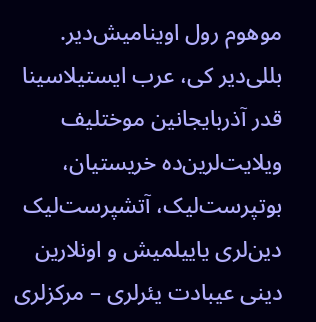موهوم رول اوینامیش‌دیر. بللی‌دیر کی، عرب ایستیلاسینا قدر آذربایجانین موختلیف ویلایت‌لرین‌ده خریستیان، بوتپرست‌لیک، آتشپرست‌لیک دین‌لری یاییلمیش و اونلارین دینی عیبادت یئرلری – مرکزلری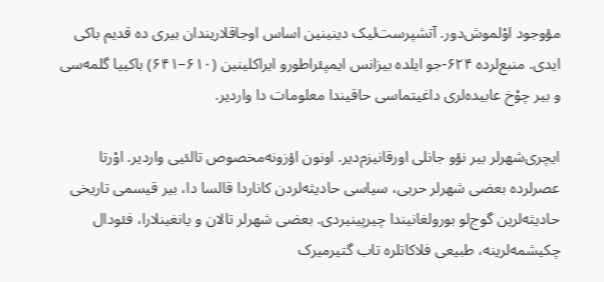مؤوجود اوْلموش‌دور. آتشپرست‌لیک دینینین اساس اوجاقلاریندان بیری ده قدیم باکی ایدی. منبع‌لرده ۶۲۴-جو ایلده بیزانس ایمپئراطورو ایراکلینین (۶۱۰–۶۴۱) باکییا گلمه‌سی و بیر چوْخ عابیده‌لری داغیتماسی حاقیندا معلومات دا واردیر.

ایچری‌شهرلر بیر نؤو جانلی اورقانیزم‌دیر. اونون اؤزونه‌مخصوص تالئیی واردیر. اوْرتا عصرلرده بعضی شهرلر حربی، سیاسی حادیثه‌لردن کاناردا قالسا دا، بیر قیسمی تاریخی حادیثه‌لرین گوج‌لو بورولغانیندا چیرپینیردی. بعضی شهرلر تالان و یانغینلارا، فئودال چکیشمه‌لرینه، طبیعی فلاکاتلره تاب گتیرمیرک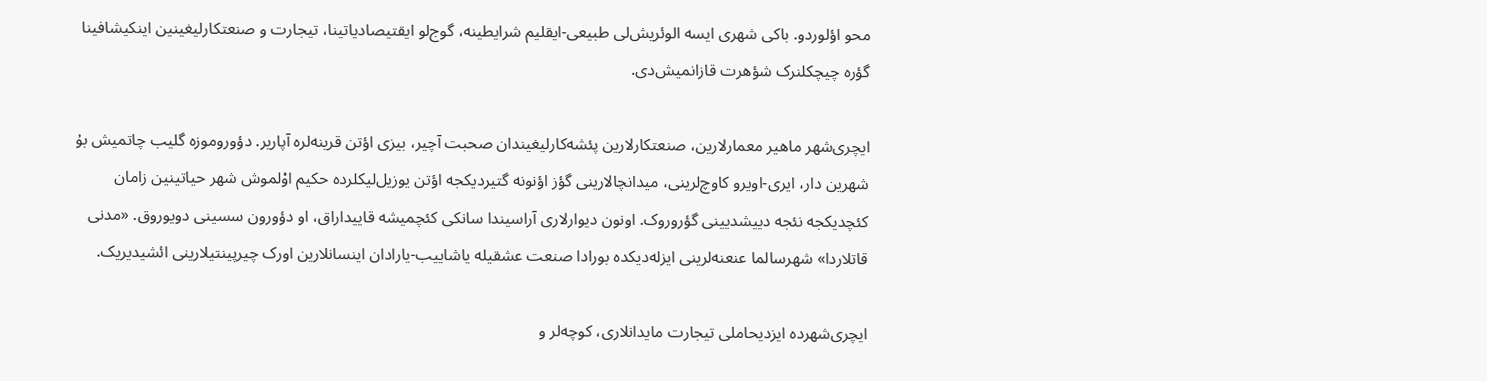محو اؤلوردو. باکی شهری ایسه الوئریش‌لی طبیعی-ایقلیم شرایطینه، گوج‌لو ایقتیصادیاتینا، تیجارت و صنعتکارلیغینین اینکیشافینا گؤره چیچکلنرک شؤهرت قازانمیش‌دی.

ایچری‌شهر ماهیر معمارلارین، صنعتکارلارین پئشه‌کارلیغیندان صحبت آچیر، بیزی اؤتن قرینه‌لره آپاریر. دؤوروموزه گلیب چاتمیش بۇ شهرین دار، ایری-اویرو کاوچ‌لرینی، میدانچالارینی گؤز اؤنونه گتیردیکجه اؤتن یوزیل‌لیکلرده حکیم اوْلموش شهر حیاتینین زامان کئچدیکجه نئجه دییشدیینی گؤروروک. اونون دیوارلاری آراسیندا سانکی کئچمیشه قاییداراق، او دؤورون سسینی دویوروق. «مدنی قاتلاردا» شهرسالما عنعنه‌لرینی ایزله‌دیکده بورادا صنعت عشقیله یاشاییب-یارادان اینسانلارین اورک چیرپینتیلارینی ائشیدیریک.

ایچری‌شهرده ایزدیحاملی تیجارت مایدانلاری، کوچه‌لر و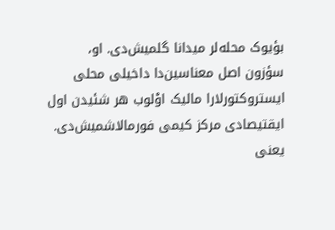بؤیوک محله‌لر میدانا گلمیش‌دی. او، سؤزون اصل معناسین‌دا داخیلی محلی ایستروکتورلارا مالیک اوْلوب هر شئیدن اول ایقتیصادی مرکز کیمی فورمالاشمیش‌دی. یعنی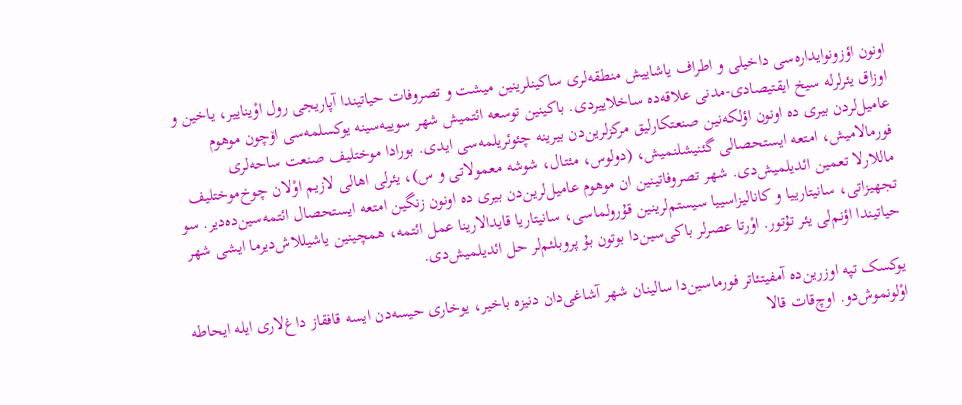اونون اؤزونوایداره‌سی داخیلی و اطراف یاشاییش منطقه‌لری ساکینلرینین میشت و تصروفات حیاتیندا آپاریجی رول اوْیناییر، یاخین و اوزاق یئرلرله سیخ ایقتیصادی-مدنی علاقه‌ده ساخلاییردی. باکینین توسعه ائتمیش شهر سوییه‌سینه یوکسلمه‌سی اۆچون موهوم عامیل‌لردن بیری ده اونون اؤلکه‌نین صنعتکارلیق مرکزلرین‌دن بیرینه چئوئریلمه‌سی ایدی. بورادا موختلیف صنعت ساحه‌لری فورمالامیش، امتعه ایستحصالی گئنیشلنمیش، (دولوس، مئتال، شوشه معمولاتی و س)، یئرلی اهالی لازیم اوْلان چوخ‌موختلیف ماللارلا تعمین ائدیلمیش‌دی. شهر تصروفاتینین ان موهوم عامیل‌لرین‌دن بیری ده اونون زنگین امتعه ایستحصال ائتمه‌سین‌ده‌دیر. سو تجهیزاتی، سانیتارییا و کانالیزاسییا سیستم‌لرینین قۇرولماسی، سانیتاریا قایدالارینا عمل ائتمه، همچینین یاشیللاش‌دیرما ایشی شهر حیاتیندا اؤنم‌لی یئر تۇتور. اوْرتا عصرلر باکی‌سین‌دا بوتون بۇ پروبلئم‌لر حل ائدیلمیش‌دی.

یوکسک تپه اوزرین‌ده آمفیتئاتر فورماسین‌دا سالینان شهر آشاغی‌دان دنیزه باخیر، یوخاری حیسه‌دن ایسه قافقاز داغ‌لاری ایله ایحاطه اوْلونموش‌دو. اوچ‌قات قالا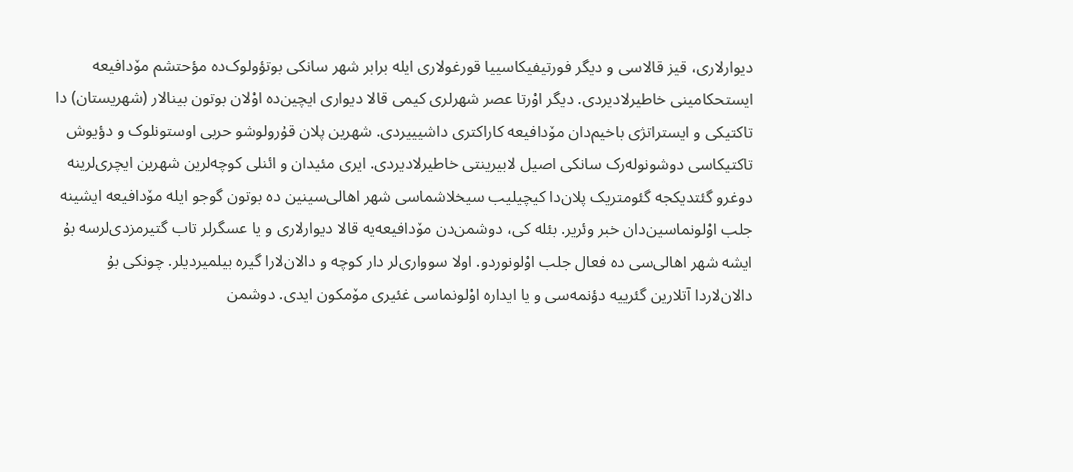دیوارلاری، قیز قالاسی و دیگر فورتیفیکاسییا قورغولاری ایله برابر شهر سانکی بوتؤولوک‌ده مؤحتشم مۆدافیعه ایستحکامینی خاطیرلادیردی. دیگر اوْرتا عصر شهرلری کیمی قالا دیواری ایچین‌ده اوْلان بوتون بینالار (شهریستان) دا تاکتیکی و ایستراتژی باخیم‌دان مۆدافیعه کاراکتری داشیییردی. شهرین پلان قۇرولوشو حربی اوستونلوک و دؤیوش تاکتیکاسی دوشونوله‌رک سانکی اصیل لابیرینتی خاطیرلادیردی. ایری مئیدان و ائنلی کوچه‌لرین شهرین ایچری‌لرینه دوغرو گئتدیکجه گئومتریک پلان‌دا کیچیلیب سیخلاشماسی شهر اهالی‌سینین ده بوتون گوجو ایله مۆدافیعه ایشینه جلب اوْلونماسین‌دان خبر وئریر. بئله کی، دوشمن‌دن مۆدافیعه‌یه قالا دیوارلاری و یا عسگرلر تاب گتیرمزدی‌لرسه بۇ ایشه شهر اهالی‌سی ده فعال جلب اوْلونوردو. اولا سوواری‌لر دار کوچه و دالان‌لارا گیره بیلمیردیلر. چونکی بۇ دالان‌لاردا آتلارین گئرییه دؤنمه‌سی و یا ایداره اوْلونماسی غئیری مۆمکون ایدی. دوشمن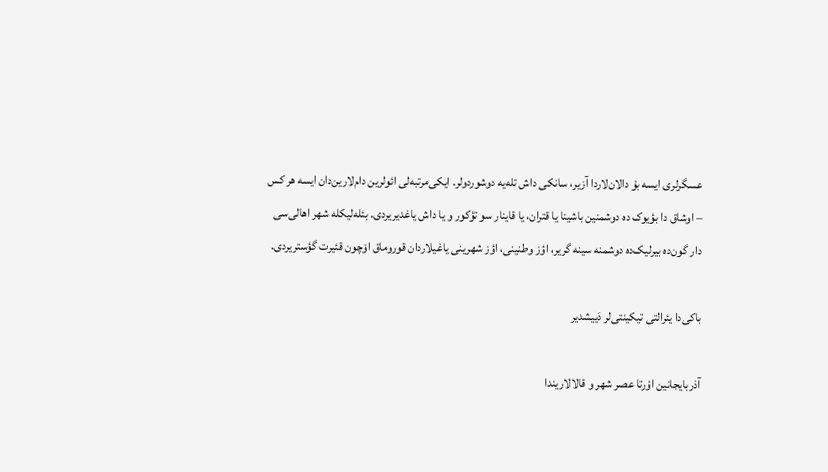عسگرلری ایسه بۇ دالان‌لاردا آزیر، سانکی داش تله‌یه دوشوردولر. ایکی‌مرتبه‌لی ائولرین دام‌لارین‌دان ایسه هر کس – اوشاق دا بؤیوک ده دوشمنین باشینا یا قتران، یا قاینار سو تؤکور و یا داش یاغدیریردی. بئله‌لیکله شهر اهالی‌سی دار گون‌ده بیرلیک‌ده دوشمنه سینه گریر، اؤز وطنینی، اؤز شهرینی یاغیلاردان قوروماق اۆچون قئیرت گؤستریردی.

باکی‌دا یئرالتی تیکینتی‌لر دَییشدیر

آذربایجانین اوْرتا عصر شهر و قالالاریندا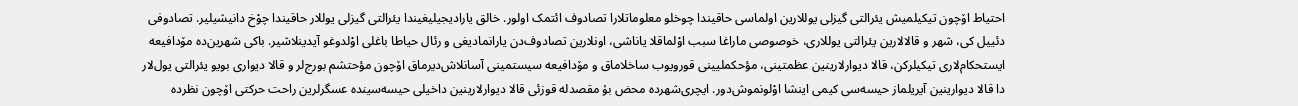احتیاط اۆچون تیکیلمیش یئرالتی گیزلی یوللارین اولماسی حاقیندا چوخلو معلوماتلارا تصادوف ائتمک اولور. خالق یارادیجیلیغیندا یئرالتی گیزلی یوللار حاقیندا چوْخ دانیشیلیر. تصادوفی دئییل کی، شهر و قالالارین یئرالتی یوللاری، خوصوصی ماراغا سبب اوْلماقلا یاناشی، اونلارین تصادوف‌دن یارانمادیغی و رئال حیاطا باغلی اوْلدوغو آیدینلاشیر. باکی شهرین‌ده مۆدافیعه ایستحکام‌لاری تیکیلرکن، قالا دیوارلارینین عظمتینی، مؤحکملیینی قورویوب ساخلاماق و مۆدافیعه سیستمینی آسانلاش‌دیرماق اۆچون مؤحتشم بورج‌لر و قالا دیواری بویو یئرالتی یول‌لار دا قالا دیوارینین آیریلماز حیسه‌سی کیمی اینشا اوْلونموش‌دور. ایچری‌شهرده محض بۇ مقصدله قوزئی قالا دیوارلارینین داخیلی حیسه‌سینده عسگرلرین راحت حرکتی اۆچون نظرده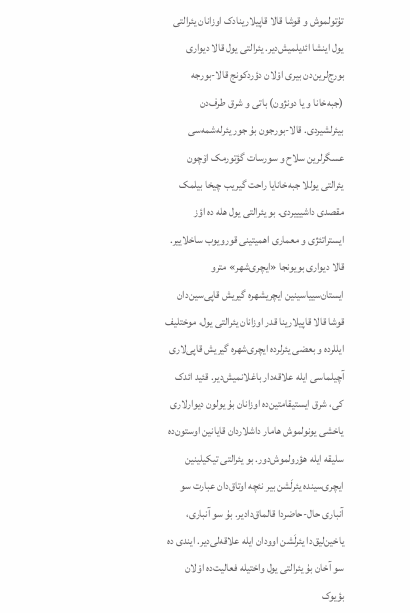تۇتولموش و قوشا قالا قاپیلارینادک اوزانان یئرالتی یول اینشا ائدیلمیش‌دیر. یئرالتی یول قالا دیواری بورج‌لرین‌دن بیری اوْلان دؤردکونج قالا-بورجه (جبه‌خانا و یا دونژون) باتی و شرق طرف‌دن بیئرلشیردی. قالا-بورجون بۇ جور یئرله‌شمه‌سی عسگرلرین سلاح و سورسات گؤتورمک اۆچون یئرالتی یوللا جبه‌خانایا راحت گیریب چیخا بیلمک مقصدی داشیییردی. بو یئرالتی یول هله ده اؤز ایستراتئژی و معماری اهمیتینی قورویوب ساخلاییر. قالا دیواری بویونجا «ایچری‌شهر» مترو ایستان‌سییاسینین ایچریشهره گیریش قاپی‌سین‌دان قوشا قالا قاپیلارینا قدر اوزانان یئرالتی یول، موختلیف ایللرده و بعضی یئرلرده ایچری‌شهره گیریش قاپی‌لاری آچیلماسی ایله علاقه‌دار باغلانمیش‌دیر. قئید ائدک کی، شرق ایستیقامتین‌ده اوزانان بۇ یولون دیوارلاری یاخشی یونولموش هامار داشلاردان قایانین اوستون‌ده سلیقه ایله هؤرولموش‌دور. بو یئرالتی تیکیلینین ایچری‌سینده یئرلَشن بیر نئچه اوتاق‌دان عبارت سو آنباری حال-حاضردا قالماق‌دادیر. بۇ سو آنباری، یاخین‌لیق‌دا یئرلَشن اوودان ایله علاقه‌لی‌دیر. ایندی ده سو آخان بۇ یئرالتی یول واختیله فعالیت‌ده اوْلان بؤیوک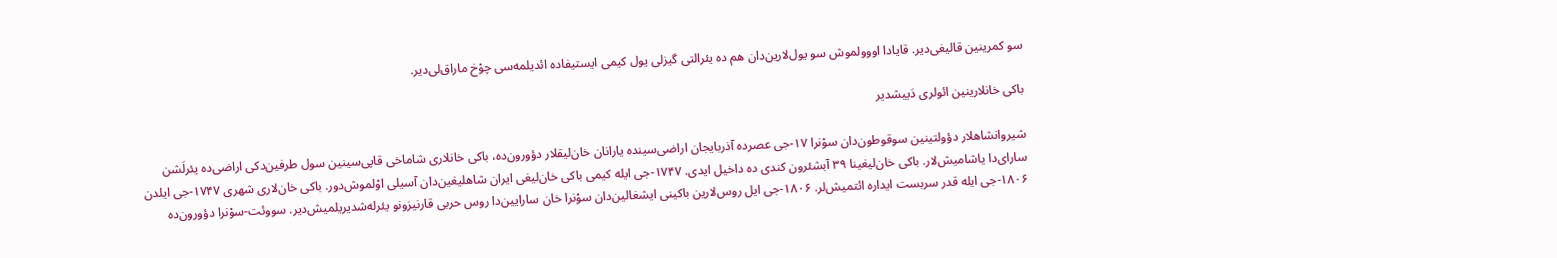سو کمرینین قالیغی‌دیر. قایادا اووولموش سو یول‌لارین‌دان هم ده یئرالتی گیزلی یول کیمی ایستیفاده ائدیلمه‌سی چوْخ ماراق‌لی‌دیر.

باکی خانلارینین ائولری دَییشدیر

شیروانشاهلار دؤولتینین سوقوطون‌دان سوْنرا ۱۷-جی عصرده آذربایجان اراضی‌سینده یارانان خان‌لیقلار دؤورون‌ده، باکی خانلاری شاماخی قاپی‌سینین سول طرفین‌دکی اراضی‌ده یئرلَشن سارای‌دا یاشامیش‌لار. باکی خان‌لیغینا ۳۹ آبشئرون کندی ده داخیل ایدی. ۱۷۴۷-جی ایله کیمی باکی خان‌لیغی ایران شاهلیغین‌دان آسیلی اوْلموش‌دور. باکی خان‌لاری شهری ۱۷۴۷-جی ایلدن ۱۸۰۶-جی ایله قدر سربست ایداره ائتمیش‌لر. ۱۸۰۶-جی ایل روس‌لارین باکینی ایشغالین‌دان سوْنرا خان سارایین‌دا روس حربی قارنیزونو یئرله‌شدیریلمیش‌دیر. سووئت-سوْنرا دؤورون‌ده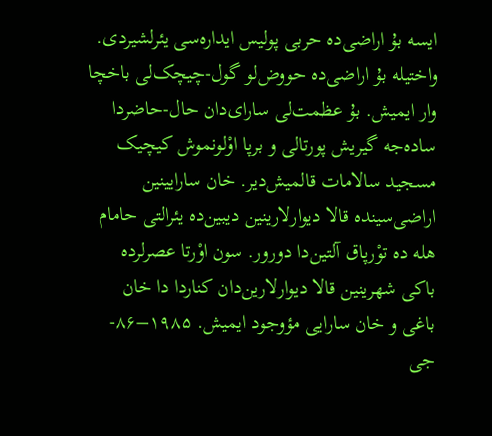ایسه بۇ اراضی‌ده حربی پولیس ایداره‌سی یئرلشیردی. واختیله بۇ اراضی‌ده حووض‌لو گول-چیچک‌لی باخچا وار ایمیش. بۇ عظمت‌لی سارای‌دان حال-حاضردا ساده‌جه گیریش پورتالی و برپا اوْلونموش کیچیک مسجید سالامات قالمیش‌دیر. خان سارایینین اراضی‌سینده قالا دیوارلارینین دیبین‌ده یئرالتی حامام هله ده توْرپاق آلتین‌دا دورور. سون اوْرتا عصرلرده باکی شهرینین قالا دیوارلارین‌دان کناردا دا خان باغی و خان سارایی مؤوجود ایمیش. ۱۹۸۵–۸۶-جی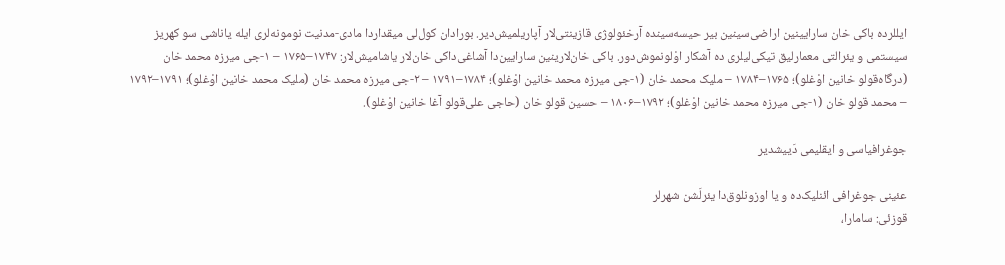ایللرده باکی خان سارایینین اراضی‌سینین بیر حیسه‌سینده آرخئولوژی قازینتی‌لار آپاریلمیش‌دیر. بورادان کول‌لی میقداردا مادی-مدنیت نومونه‌لری ایله یاناشی سو کهریز سیستمی و یئرالتی معمارلیق تیکی‌لیلری ده آشکار اوْلونموش‌دور. باکی خان‌لارینین سارایین‌دا آشاغی‌داکی خان‌لار یاشامیش‌لار: ۱۷۴۷–۱۷۶۵ – ۱-جی میرزه محمد خان (درگاه‌قولو خانین اوْغلو)؛ ۱۷۶۵–۱۷۸۴ – ملیک محمد خان (۱-جی میرزه محمد خانین اوْغلو)؛ ۱۷۸۴–۱۷۹۱ – ۲-جی میرزه محمد خان (ملیک محمد خانین اوْغلو)؛ ۱۷۹۱–۱۷۹۲ – محمد قولو خان (۱-جی میرزه محمد خانین اوْغلو)؛ ۱۷۹۲–۱۸۰۶ – حسین قولو خان (حاجی علی‌قولو آغا خانین اوْغلو).

جوغرافیاسی و ایقلیمی دَییشدیر

عئینی جوغرافی ائنلیک‌ده و یا اوزونلوق‌دا یئرلَشن شهرلر
قوزئی: سامارا،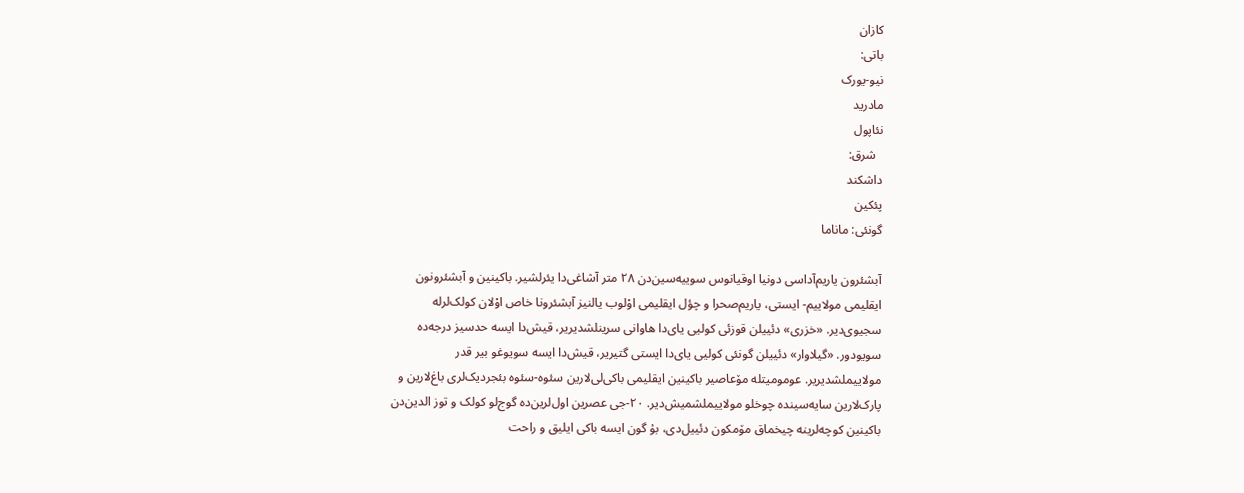کازان
باتی:
نیو-یورک
مادرید
نئاپول
  شرق:
داشکند
پئکین
گونئی: ماناما

آبشئرون یاریم‌آداسی دونیا اوقیانوس سوییه‌سین‌دن ۲۸ متر آشاغی‌دا یئرلشیر. باکینین و آبشئرونون ایقلیمی مولاییم- ایستی، یاریم‌صحرا و چؤل ایقلیمی اوْلوب یالنیز آبشئرونا خاص اوْلان کولک‌لرله سجیوی‌دیر. «خزری» دئییلن قوزئی کولیی یای‌دا هاوانی سرینلشدیریر، قیش‌دا ایسه حدسیز درجه‌ده سویودور. «گیلاوار» دئییلن گونئی کولیی یای‌دا ایستی گتیریر، قیش‌دا ایسه سویوغو بیر قدر مولاییملشدیریر. عومومیتله مۆعاصیر باکینین ایقلیمی باکی‌لی‌لارین سئوه-سئوه بئجردیک‌لری باغ‌لارین و پارک‌لارین سایه‌سینده چوخلو مولاییملشمیش‌دیر. ۲۰-جی عصرین اول‌لرین‌ده گوج‌لو کولک و توز الدین‌دن باکینین کوچه‌لرینه چیخماق مۆمکون دئییل‌دی، بۇ گون ایسه باکی ایلیق و راحت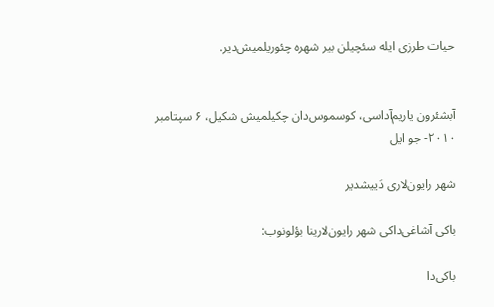حیات طرزی ایله سئچیلن بیر شهره چئوریلمیش‌دیر.


آبشئرون یاریم‌آداسی، کوسموس‌دان چکیلمیش شکیل، ۶ سپتامبر ۲۰۱۰- جو ایل

شهر رایون‌لاری دَییشدیر

باکی آشاغی‌داکی شهر رایون‌لارینا بؤلونوب:

باکی‌دا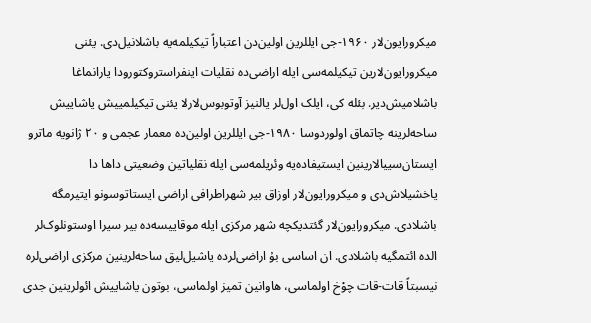میکرورایون‌لار ۱۹۶۰-جی ایللرین اولین‌دن اعتباراً تیکیلمه‌یه باشلانیل‌دی. یئنی میکرورایون‌لارین تیکیلمه‌سی ایله اراضی‌ده نقلیات اینفراستروکتورودا یارانماغا باشلامیش‌دیر. بئله کی، ایلک اول‌لر یالنیز آوتوبوس‌لارلا یئنی تیکیلمییش یاشاییش ساحه‌لرینه چاتماق اولوردوسا ۱۹۸۰-جی ایللرین اولین‌ده معمار عجمی و ۲۰ ژانویه ماترو ایستان‌سییالارینین ایستیفاده‌یه وئریلمه‌سی ایله نقلیاتین وضعیتی داها دا یاخشیلاش‌دی و میکرورایون‌لار اوزاق بیر شهراطرافی اراضی ایستاتوسونو ایتیرمگه باشلادی. میکرورایون‌لار گئتدیکچه شهر مرکزی ایله موقاییسه‌ده بیر سیرا اوستونلوک‌لر الده ائتمگیه باشلادی. ان اساسی بۇ اراضی‌لرده یاشیل‌لیق ساحه‌لرینین مرکزی اراضی‌لره نیسبتاً قات-قات چوْخ اولماسی، هاوانین تمیز اولماسی، بوتون یاشاییش ائولرینین جدی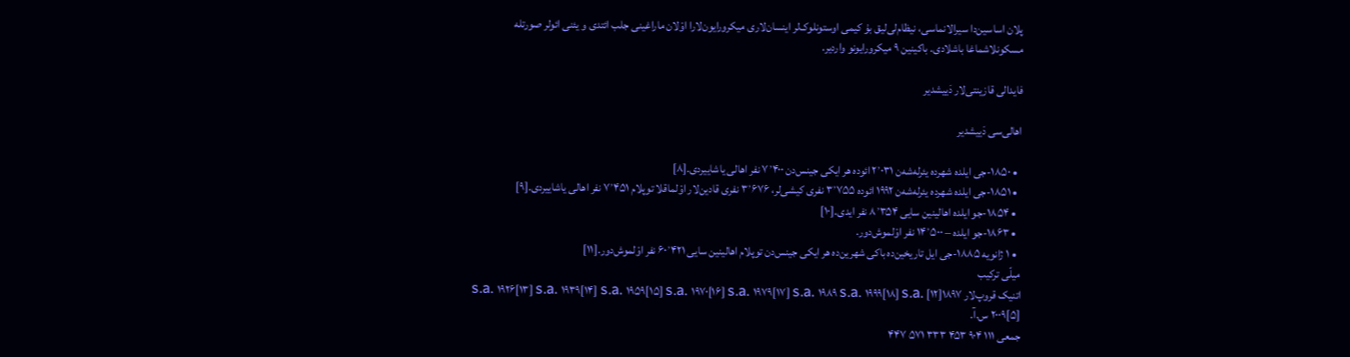پلان اساسین‌دا سیرالانماسی، نیظام‌لی‌لیق بۇ کیمی اوستونلوک‌لر اینسان‌لاری میکرورایون‌لارا اوْلان ماراغینی جلب ائتدی و یئنی ائولر صورتله مسکونلاشماغا باشلادی. باکینین ۹ میکرورایونو واردیر.

فایدالی قازینتی‌لار دَییشدیر

اهالی‌سی دَییشدیر

  • ۱۸۵۰-جی ایلده شهرده یئرله‌شه‌ن ۲٬۰۳۱ ائوده هر ایکی جینس‌دن ۷٬۴۰۰ نفر اهالی یاشاییردی.[۸]
  • ۱۸۵۱-جی ایلده شهرده یئرله‌شه‌ن ۱۹۹۲ ائوده ۳٬۷۵۵ نفری کیشی‌لر، ۳٬۶۷۶ نفری قادین‌لار اوْلماقلا توپلام ۷٬۴۵۱ نفر اهالی یاشاییردی.[۹]
  • ۱۸۵۴-جو ایلده اهالینین سایی ۸٬۳۵۴ نفر ایدی.[۱۰]
  • ۱۸۶۳-جو ایلده – ۱۴٬۵۰۰ نفر اوْلموش‌دور.
  • ۱ ژانویه ۱۸۸۵-جی ایل تاریخین‌ده باکی شهرین‌ده هر ایکی جینس‌دن توپلام اهالینین سایی ۶۰٬۴۲۱ نفر اوْلموش‌دور.[۱۱]
میلّی ترکیب
اتنیک قروپ‌لار ۱۸۹۷[۱۲] s.a. ۱۹۲۶[۱۳] s.a. ۱۹۳۹[۱۴] s.a. ۱۹۵۹[۱۵] s.a. ۱۹۷۰[۱۶] s.a. ۱۹۷۹[۱۷] s.a. ۱۹۸۹ s.a. ۱۹۹۹[۱۸] s.a. ۲۰۰۹[۵] س.آ.
جمعی ۱۱۱ ۹۰۴ ۴۵۳ ۳۳۳ ۵۷۱ ۴۴۷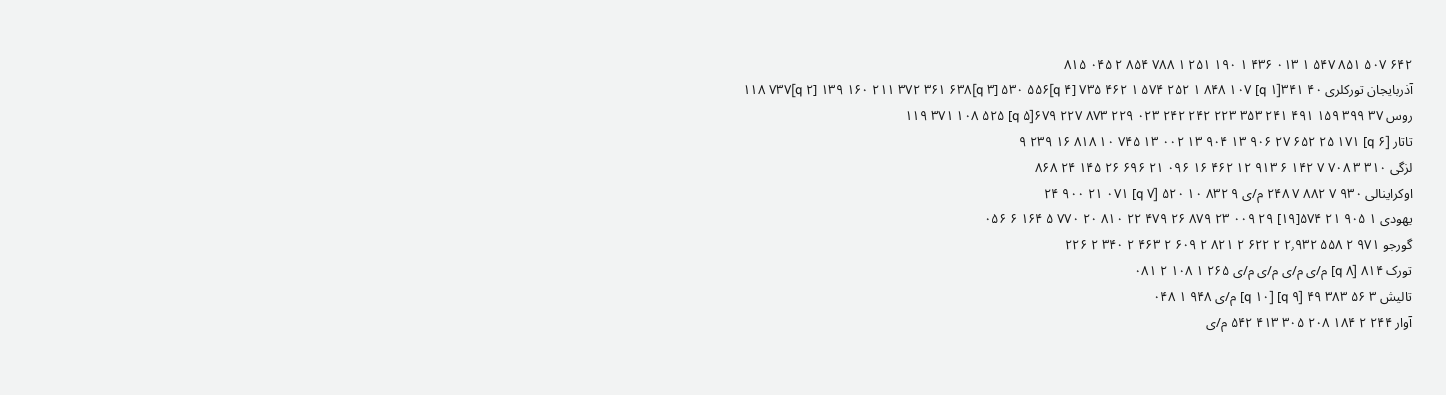۶۴۲ ۵۰۷ ۸۵۱ ۵۴۷ ۱ ۰۱۳ ۴۳۶ ۱ ۱۹۰ ۲۵۱ ۱ ۷۸۸ ۸۵۴ ۲ ۰۴۵ ۸۱۵
آذربایجان‌ تورکلری ۴۰ ۳۴۱[q ۱] ۱۱۸ ۷۳۷[q ۲] ۱۳۹ ۱۶۰ ۲۱۱ ۳۷۲ ۳۶۱ ۶۳۸[q ۳] ۵۳۰ ۵۵۶[q ۴] ۷۳۵ ۴۶۲ ۱ ۵۷۴ ۲۵۲ ۱ ۸۴۸ ۱۰۷
روس ۳۷ ۳۹۹ ۱۵۹ ۴۹۱ ۲۴۱ ۳۵۳ ۲۲۳ ۲۴۲ ۲۴۲ ۰۲۳ ۲۲۹ ۸۷۳ ۲۲۷ ۶۷۹[q ۵] ۱۱۹ ۳۷۱ ۱۰۸ ۵۲۵
تاتار [q ۶] ۹ ۲۳۹ ۱۶ ۸۱۸ ۱۰ ۷۴۵ ۱۳ ۰۰۲ ۱۳ ۹۰۴ ۱۳ ۹۰۶ ۲۷ ۶۵۲ ۲۵ ۱۷۱
لزگی ۳۱۰ ۳ ۷۰۸ ۷ ۱۴۲ ۶ ۹۱۳ ۱۲ ۴۶۲ ۱۶ ۰۹۶ ۲۱ ۶۹۶ ۲۶ ۱۴۵ ۲۴ ۸۶۸
اوکراینالی ۹۳۰ ۷ ۸۸۲ ۷ ۲۴۸ م/ی ۹ ۸۳۲ ۱۰ ۵۲۰ [q ۷] ۲۴ ۹۰۰ ۲۱ ۰۷۱
یهودی ۱ ۹۰۵ ۲۱ ۵۷۴[۱۹] ۲۹ ۰۰۹ ۲۳ ۸۷۹ ۲۶ ۴۷۹ ۲۲ ۸۱۰ ۲۰ ۷۷۰ ۵ ۱۶۴ ۶ ۰۵۶
گورجو ۹۷۱ ۲ ۵۵۸ ۲٫۹۳۲ ۲ ۶۲۲ ۲ ۸۲۱ ۲ ۶۰۹ ۲ ۴۶۳ ۲ ۳۴۰ ۲ ۲۲۶
تورک ۸۱۴ [q ۸] م/ی م/ی م/ی م/ی ۲۶۵ ۱ ۱۰۸ ۲ ۰۸۱
تالیش ۳ ۵۶ ۳۸۳ ۴۹ [q ۹] [q ۱۰] م/ی ۹۴۸ ۱ ۰۴۸
آوار ۲۴۴ ۲ ۱۸۴ ۲۰۸ ۳۰۵ ۴۱۳ ۵۴۲ م/ی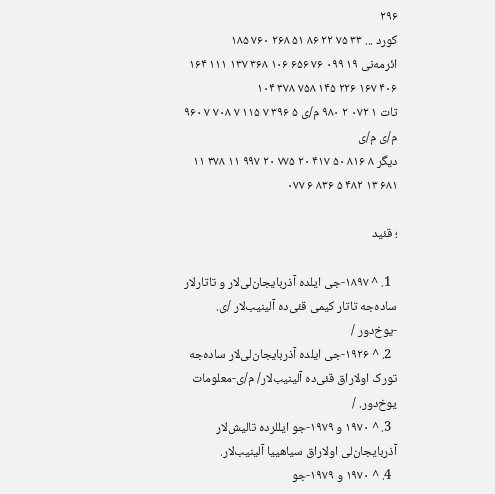۲۹۶
کورد ... ۳۳ ۷۵ ۲۲ ۸۶ ۵۱ ۲۶۸ ۷۶۰ ۱۸۵
ائرمه‌نی ۱۹ ۰۹۹ ۷۶ ۶۵۶ ۱۰۶ ۳۶۸ ۱۳۷ ۱۱۱ ۱۶۴ ۴۰۶ ۱۶۷ ۲۲۶ ۱۴۵ ۷۵۸ ۳۷۸ ۱۰۴
تات ۱ ۰۷۲ ۲ ۹۸۰ م/ی ۵ ۳۹۶ ۷ ۱۱۵ ۷ ۷۰۸ ۷ ۹۶۰ م/ی م/ی
دیگر ۸ ۸۱۶ ۵۰ ۴۱۷ ۲۰ ۷۷۵ ۲۰ ۹۹۷ ۱۱ ۳۷۸ ۱۱ ۶۸۱ ۱۳ ۴۸۲ ۵ ۸۳۶ ۶ ۰۷۷

؛ قئید

  1. ^ ۱۸۹۷-جی ایلده آذربایجان‌لی‌لار و تاتارلار ساده‌جه تاتار کیمی قئی‌ده آلینیب‌لار /ی. -یوخ‌دور /
  2. ^ ۱۹۲۶-جی ایلده آذربایجان‌لی‌لار ساده‌جه تورک اولاراق قئی‌ده آلینیب‌لار/ م/ی-معلومات یوخ‌دور. /
  3. ^ ۱۹۷۰ و ۱۹۷۹-جو ایللرده تالیش‌لار آذربایجان‌لی اولاراق سیاهییا آلینیب‌لار.
  4. ^ ۱۹۷۰ و ۱۹۷۹-جو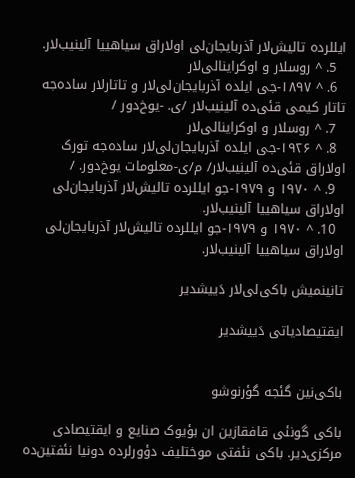ایللرده تالیش‌لار آذربایجان‌لی اولاراق سیاهییا آلینیب‌لار.
  5. ^ روسلار و اوکراینالی‌لار
  6. ^ ۱۸۹۷-جی ایلده آذربایجان‌لی‌لار و تاتارلار ساده‌جه تاتار کیمی قئی‌ده آلینیب‌لار /ی. -یوخ‌دور /
  7. ^ روسلار و اوکراینالی‌لار
  8. ^ ۱۹۲۶-جی ایلده آذربایجان‌لی‌لار ساده‌جه تورک اولاراق قئی‌ده آلینیب‌لار/ م/ی-معلومات یوخ‌دور. /
  9. ^ ۱۹۷۰ و ۱۹۷۹-جو ایللرده تالیش‌لار آذربایجان‌لی اولاراق سیاهییا آلینیب‌لار.
  10. ^ ۱۹۷۰ و ۱۹۷۹-جو ایللرده تالیش‌لار آذربایجان‌لی اولاراق سیاهییا آلینیب‌لار.

تانینمیش باکی‌لی‌لار دَییشدیر

ایقتیصادیاتی دَییشدیر


باکی‌نین گئجه گؤرنوشو

باکی گونئی قافقازین ان بؤیوک صنایع و ایقتیصادی مرکزی‌دیر. باکی نئفتی موختلیف دؤورلرده دونیا نئفتین‌ده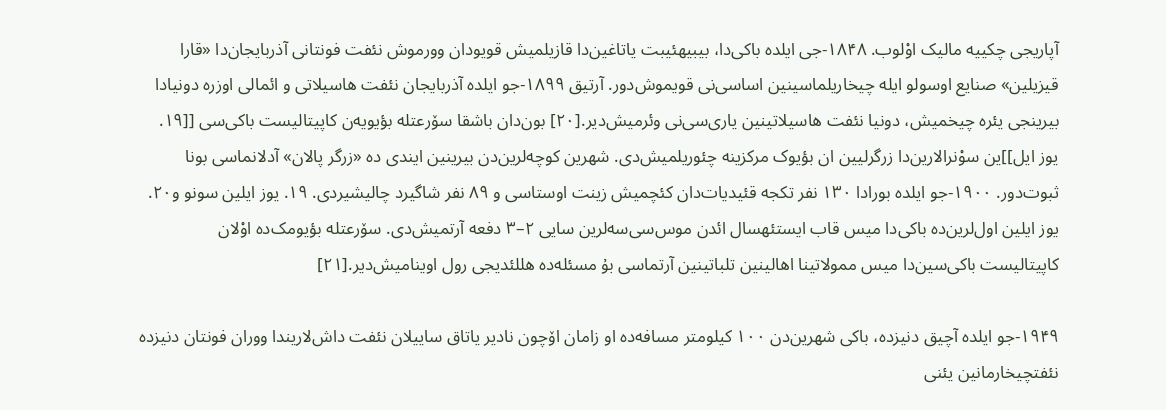آپاریجی چکییه مالیک اوْلوب. ۱۸۴۸-جی ایلده باکی‌دا، بیبیهئیبت یاتاغین‌دا قازیلمیش قویودان وورموش نئفت فونتانی آذربایجان‌دا «قارا قیزیلین» صنایع اوسولو ایله چیخاریلماسینین اساسی‌نی قویموش‌دور. آرتیق ۱۸۹۹-جو ایلده آذربایجان نئفت هاسیلاتی و ائمالی اوزره دونیادا بیرینجی یئره چیخمیش، دونیا نئفت هاسیلاتینین یاری‌سی‌نی وئرمیش‌دیر.[۲۰] بون‌دان باشقا سۆرعتله بؤیویه‌ن کاپیتالیست باکی‌سی [[۱۹. یوز ایل]]ین سوْنرالارین‌دا زرگرلیین ان بؤیوک مرکزینه چئوریلمیش‌دی. شهرین کوچه‌لرین‌دن بیرینین ایندی ده «زرگر پالان» آدلانماسی بونا ثبوت‌دور. ۱۹۰۰-جو ایلده بورادا ۱۳۰ نفر تکجه قئیدیات‌دان کئچمیش زینت اوستاسی و ۸۹ نفر شاگیرد چالیشیردی. ۱۹. یوز ایلین سونو و۲۰. یوز ایلین اول‌لرین‌ده باکی‌دا میس قاب ایستئهسال ائدن موس‌سی‌سه‌لرین سایی ۲–۳ دفعه آرتمیش‌دی. سۆرعتله بؤیومک‌ده اوْلان کاپیتالیست باکی‌سین‌دا میس ممولاتینا اهالینین تلباتینین آرتماسی بۇ مسئله‌ده هللئدیجی رول اوینامیش‌دیر.[۲۱]

۱۹۴۹-جو ایلده آچیق دنیزده، باکی شهرین‌دن ۱۰۰ کیلومتر مسافه‌ده او زامان اۆچون نادیر یاتاق ساییلان نئفت داش‌لاریندا ووران فونتان دنیزده نئفتچیخارمانین یئنی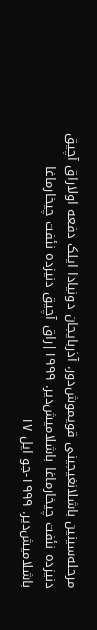مرحله‌سینین باشلانغیجینی قویموش‌دور. آذربایجان دونیادا ایلک دفعه اولاراق آچیق دنیزده نئفت چیخارماغا باشلامیش‌دیر. ۱۹۹۹|راق آچیق دنیزده نئفت چیخارماغا باشلامیش‌دیر. ۱۹۹۹-جو ایل ۱۷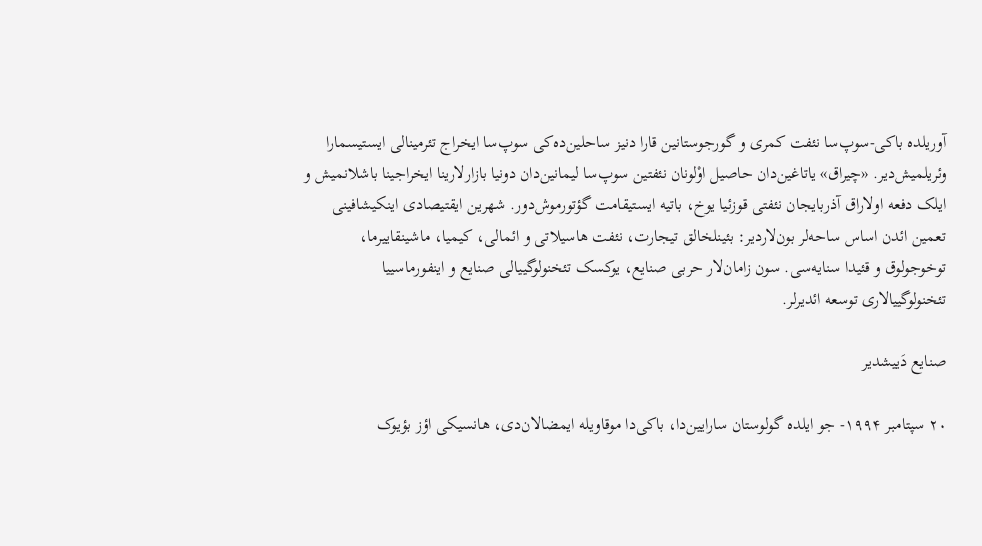آوریلده باکی-سوپ‌سا نئفت کمری و گورجوستانین قارا دنیز ساحلین‌ده‌کی سوپ‌سا ایخراج تئرمینالی ایستیسمارا وئریلمیش‌دیر. «چیراق» یاتاغین‌دان حاصیل اوْلونان نئفتین سوپ‌سا لیمانین‌دان دونیا بازارلارینا ایخراجینا باشلانمیش و ایلک دفعه اولاراق آذربایجان نئفتی قوزئیا یوخ، باتیه ایستیقامت گؤتورموش‌دور. شهرین ایقتیصادی اینکیشافینی تعمین ائدن اساس ساحه‌لر بون‌لاردیر: بئینلخالق تیجارت، نئفت هاسیلاتی و ائمالی، کیمیا، ماشینقاییرما، توخوجولوق و قئیدا سنایه‌سی. سون زامان‌لار حربی صنایع، یوکسک تئخنولوگییالی صنایع و اینفورماسییا تئخنولوگییالاری توسعه ائدیرلر.

صنایع دَییشدیر

۲۰ سپتامبر ۱۹۹۴- جو ایلده گولوستان سارایین‌دا، باکی‌دا موقاویله ایمضالان‌دی، هانسیکی اؤز بؤیوک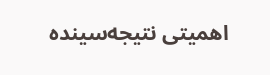اهمیتی نتیجه‌سینده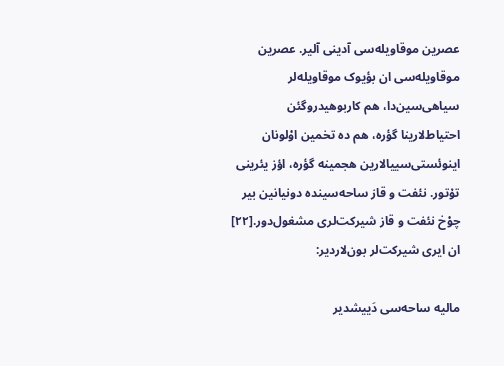عصرین موقاویله‌سی آدینی آلیر. عصرین موقاویله‌سی ان بؤیوک موقاویله‌لر سیاهی‌سین‌دا، هم کاربوهیدروگئن احتیاط‌لارینا گؤره، هم ده تخمین اوْلونان اینوئستی‌سییالارین هجمینه گؤره، اؤز یئرینی تۇتور. نئفت و قاز ساحه‌سینده دونیانین بیر چوْخ نئفت و قاز شیرکت‌لری مشغول‌دور.[۲۲] ان ایری شیرکت‌لر بون‌لاردیر:

مالیه ساحه‌سی دَییشدیر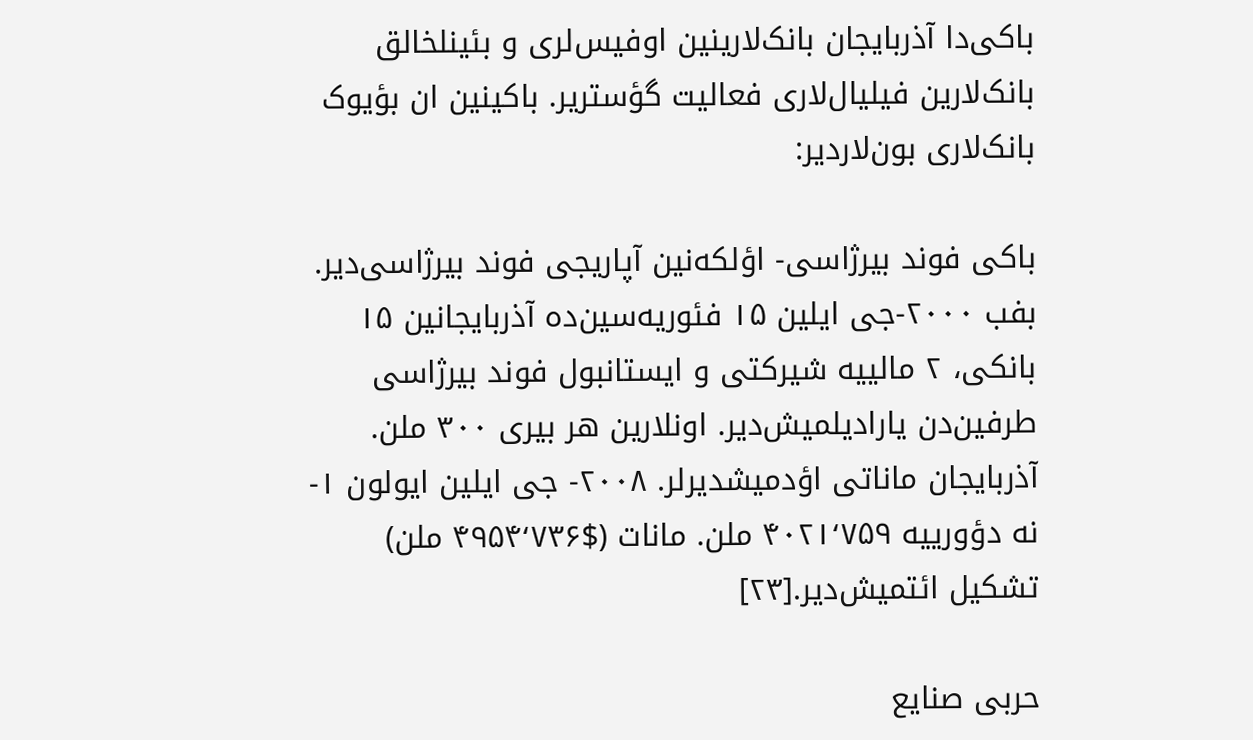باکی‌دا آذربایجان بانک‌لارینین اوفیس‌لری و بئینلخالق بانک‌لارین فیلیال‌لاری فعالیت گؤستریر. باکینین ان بؤیوک بانک‌لاری بون‌لاردیر:

باکی فوند بیرژاسی- اؤلکه‌نین آپاریجی فوند بیرژاسی‌دیر. بفب ۲۰۰۰-جی ایلین ۱۵ فئوریه‌سین‌ده آذربایجانین ۱۵ بانکی، ۲ مالییه شیرکتی و ایستانبول فوند بیرژاسی طرفین‌دن یارادیلمیش‌دیر. اونلارین هر بیری ۳۰۰ ملن. آذربایجان ماناتی اؤدمیشدیرلر. ۲۰۰۸- جی ایلین ایولون ۱- نه دؤورییه ۴۰۲۱٬۷۵۹ ملن. مانات ($۴۹۵۴٬۷۳۶ ملن) تشکیل ائتمیش‌دیر.[۲۳]

حربی صنایع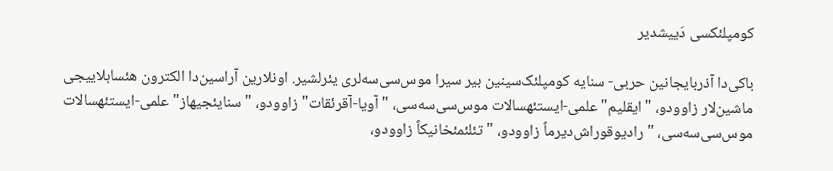کومپلئکسی دَییشدیر

باکی‌دا آذربایجانین حربی- سنایه کومپلئک‌سینین بیر سیرا موس‌سی‌سه‌لری یئرلشیر. اونلارین آراسین‌دا الکترون هئسابلاییجی ماشین‌لار زاوودو، "ایقلیم" علمی-ایستئهسالات موس‌سی‌سه‌سی، "آویا-آقرئقات" زاوودو، "سنایئجیهاز" علمی-ایستئهسالات موس‌سی‌سه‌سی، "رادیوقوراش‌دیرماً زاوودو، "تئلئمئخانیکاً زاوودو،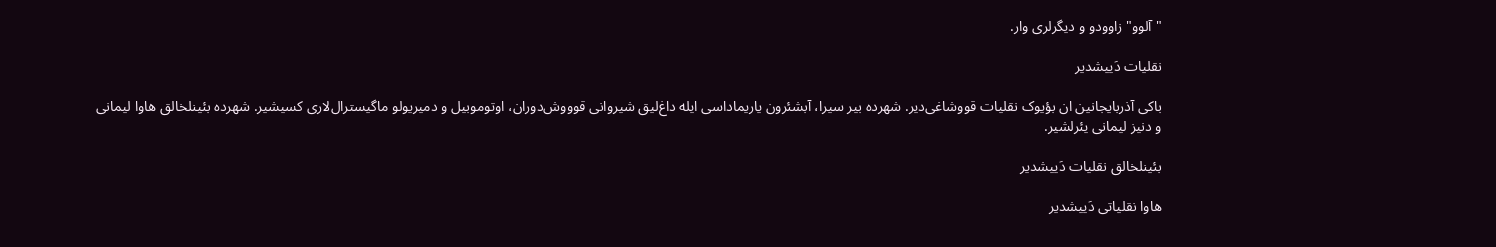"آلوو" زاوودو و دیگرلری وار.

نقلیات دَییشدیر

باکی آذربایجانین ان بؤیوک نقلیات قووشاغی‌دیر. شهرده بیر سیرا، آبشئرون یاریماداسی ایله داغ‌لیق شیروانی قوووش‌دوران، اوتوموبیل و دمیریولو ماگیسترال‌لاری کسیشیر. شهرده بئینلخالق هاوا لیمانی و دنیز لیمانی یئرلشیر.

بئینلخالق نقلیات دَییشدیر

هاوا نقلیاتی دَییشدیر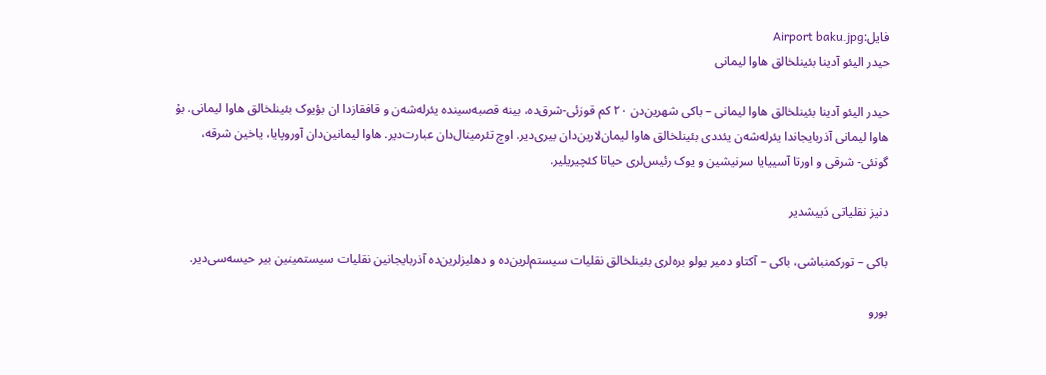فایل:Airport baku.jpg
حیدر الیئو آدینا بئینلخالق هاوا لیمانی

حیدر الیئو آدینا بئینلخالق هاوا لیمانی – باکی شهرین‌دن ۲۰ کم قوزئی-شرق‌ده، بینه قصبه‌سینده یئرله‌شه‌ن و قافقازدا ان بؤیوک بئینلخالق هاوا لیمانی. بۇ هاوا لیمانی آذربایجاندا یئرله‌شه‌ن یئددی بئینلخالق هاوا لیمان‌لارین‌دان بیری‌دیر. اوچ تئرمینال‌دان عبارت‌دیر. هاوا لیمانین‌دان آوروپایا، یاخین شرقه، گونئی- شرقی و اورتا آسییایا سرنیشین و یوک رئیس‌لری حیاتا کئچیریلیر.

دنیز نقلیاتی دَییشدیر

باکی – تورکمنباشی، باکی – آکتاو دمیر یولو بره‌لری بئینلخالق نقلیات سیستم‌لرین‌ده و دهلیزلرین‌ده آذربایجانین نقلیات سیستمینین بیر حیسه‌سی‌دیر.

بورو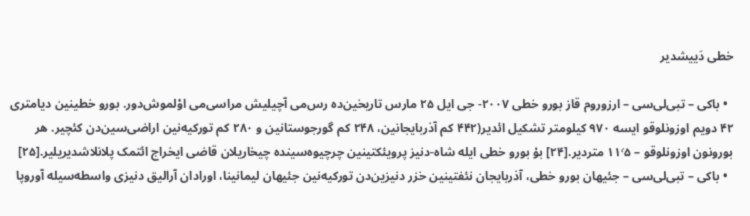خطی دَییشدیر

  • باکی – تبی‌لی‌سی – ارزوروم قاز بورو خطی ۲۰۰۷- جی ایل ۲۵ مارس تاریخین‌ده رس‌می آچیلیش مراسی‌می اوْلموش‌دور. بورو خطینین دیامتری ۴۲ دویم اوزونلوقو ایسه ۹۷۰ کیلومتر تشکیل ائدیر(۴۴۲ کم آذربایجانین، ۲۴۸ کم گورجوستانین و ۲۸۰ کم تورکیه‌نین اراضی‌سین‌دن کئچیر. هر بورونون اوزونلوقو – ۱۱٬۵ متردیر.[۲۴] بۇ بورو خطی ایله شاه-دنیز پرویئکتینین چرچیوه‌سینده چیخاریلان قاضی ایخراج ائتمک پلانلاشدیریلیر.[۲۵]
  • باکی – تبی‌لی‌سی – جئیهان بورو خطی، آذربایجان نئفتینین خزر دنیزین‌دن تورکیه‌نین جئیهان لیمانینا، اورادان آرالیق دنیزی واسطه‌سیله آوروپا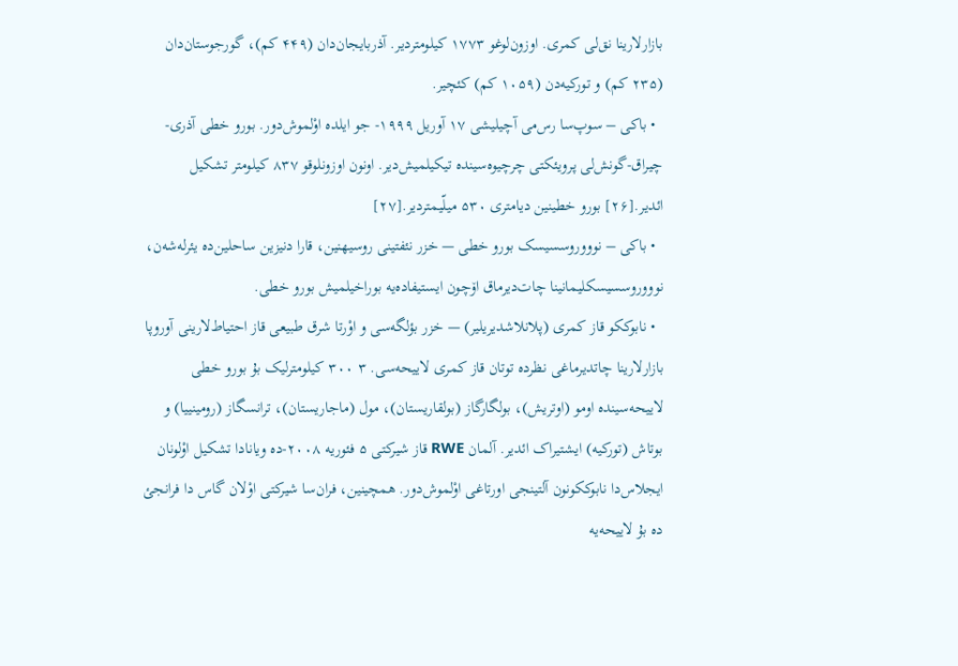بازارلارینا نق‌لی کمری. اوزون‌لوغو ۱۷۷۳ کیلومتردیر. آذربایجان‌دان (۴۴۹ کم)، گورجوستان‌دان (۲۳۵ کم) و تورکیه‌دن (۱۰۵۹ کم) کئچیر.
  • باکی – سوپ‌سا رس‌می آچیلیشی ۱۷ آوریل ۱۹۹۹- جو ایلده اوْلموش‌دور. بورو خطی آذری-چیراق-گونش‌لی پرویئکتی چرچیوه‌سینده تیکیلمیش‌دیر. اونون اوزونلوقو ۸۳۷ کیلومتر تشکیل ائدیر.[۲۶] بورو خطینین دیامتری ۵۳۰ میلّیمتردیر.[۲۷]
  • باکی – نوووروسسیسک بورو خطی — خزر نئفتینی روسیهنین، قارا دنیزین ساحلین‌ده یئرله‌شه‌ن، نوووروسسیسکلیمانینا چات‌دیرماق اۆچون ایستیفاده‌یه بوراخیلمیش بورو خطی.
  • نابوککو قاز کمری (پلانلاشدیریلیر) — خزر بؤلگه‌سی و اوْرتا شرق طبیعی قاز احتیاط‌لارینی آوروپا بازارلارینا چاتدیرماغی نظرده توتان قاز کمری لاییحه‌سی. ۳ ۳۰۰ کیلومترلیک بۇ بورو خطی لاییحه‌سینده اومو (اوتریش)، بولگارگاز (بولقاریستان)، مول (ماجاریستان)، ترانسگاز (رومینییا) و بوتاش (تورکیه) ایشتیراک ائدیر. آلمان RWE قاز شیرکتی ۵ فئوریه ۲۰۰۸-ده ویانادا تشکیل اوْلونان ایجلاس‌دا نابوککونون آلتینجی اورتاغی اوْلموش‌دور. همچینین، فران‌سا شیرکتی اوْلان گاس دا فرانجئ ده بۇ لاییحه‌یه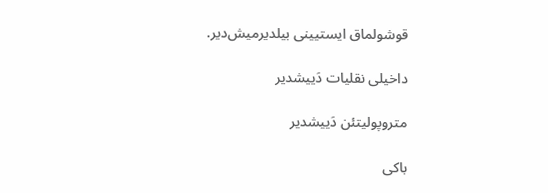قوشولماق ایستیینی بیلدیرمیش‌دیر.

داخیلی نقلیات دَییشدیر

متروپولیتئن دَییشدیر

باکی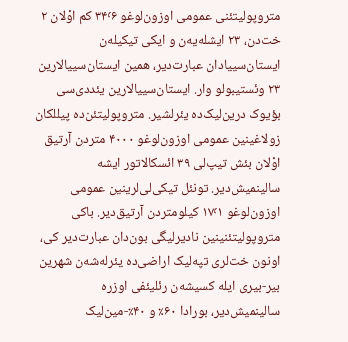متروپولیتئنی عمومی اوزون‌لوغو ۳۴٬۶ کم اوْلان ۲ خت‌دن، ۲۳ ایشله‌یه‌ن و ایکی تیکیله‌ن ایستان‌سییادان عبارت‌دیر، همین ایستان‌سییالارین ۲۳ وئستیبولو وار. ایستان‌سییالارین یئددی‌سی بؤیوک درین‌لیک‌ده یئرلشیر. متروپولیتئن‌ده پیللکان زولاغینین عمومی اوزون‌لوغو ۴۰۰۰ متردن آرتیق اوْلان بئش تیپ‌لی ۳۹ ائسکالاتور ایشه سالینمیش‌دیر. تونئل تیکی‌لی‌لرینین عمومی اوزون‌لوغو ۱۷٬۱ کیلومتردن آرتیق‌دیر. باکی متروپولیتئنینین نادیرلیگی بون‌دان عبارت‌دیر کی، اونون خت‌لری تپه‌لیک اراضی‌ده یئرله‌شه‌ن شهرین بیر-بیری ایله کسیشه‌ن رئلیئفی اوزره سالینمیش‌دیر، بورادا ۶۰٪ و ۴۰٪-مین‌لیک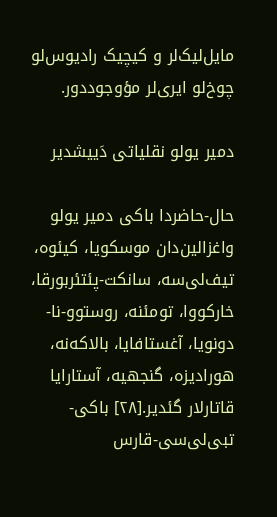مایل‌لیک‌لر و کیچیک رادیوس‌لو چوخ‌لو ایری‌لر مؤوجوددور.

دمیر یولو نقلیاتی دَییشدیر

حال-حاضردا باکی دمیر یولو واغزالین‌دان موسکویا، کیئوه، تیف‌لی‌سه، سانکت-پئتئربورقا، خارکووا، تومئنه، روستوو-نا-دونویا، آغستافایا، بالاکه‌نه، هورادیزه، گنجهیه، آستارایا قاتارلار گئدیر.[۲۸] باکی-تبی‌لی‌سی-قارس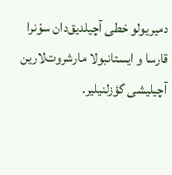دمیریولو خطی آچیلدیق‌دان سوْنرا قارسا و ایستانبولا مارشروت‌لارین آچیلیشی گؤزلنیلیر.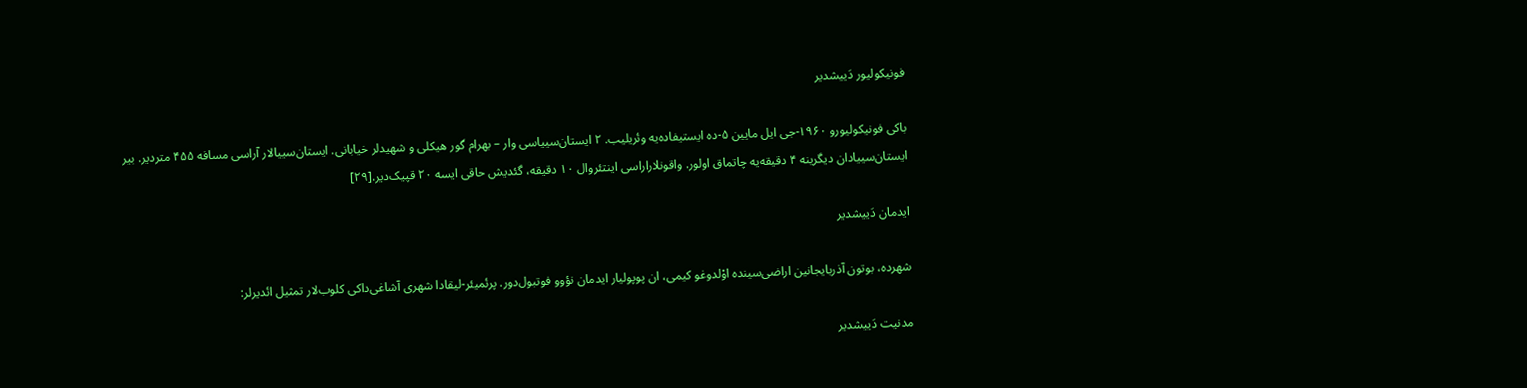فونیکولیور دَییشدیر

باکی فونیکولیورو ۱۹۶۰-جی ایل مایین ۵-ده ایستیفاده‌یه وئریلیب. ۲ ایستان‌سییاسی وار – بهرام گور هیکلی و شهیدلر خیابانی. ایستان‌سییالار آراسی مسافه ۴۵۵ متردیر. بیر ایستان‌سییادان دیگرینه ۴ دقیقه‌یه چاتماق اولور. واقونلاراراسی اینتئروال ۱۰ دقیقه، گئدیش حاقی ایسه ۲۰ قپیک‌دیر.[۲۹]

ایدمان دَییشدیر

شهرده، بوتون آذربایجانین اراضی‌سینده اوْلدوغو کیمی، ان پوپولیار ایدمان نؤوو فوتبول‌دور. پرئمیئر-لیقادا شهری آشاغی‌داکی کلوب‌لار تمثیل ائدیرلر:

مدنیت دَییشدیر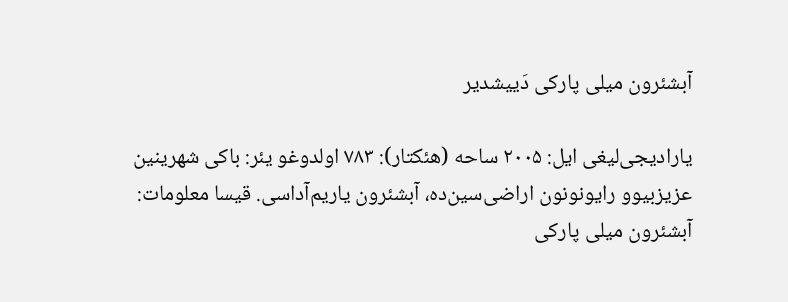آبشئرون میلی پارکی دَییشدیر

یارادیجی‌لیغی ایل: ۲۰۰۵ ساحه (هئکتار): ۷۸۳ اولدوغو یئر: باکی شهرینین عزیزبیوو رایونونون اراضی‌سین‌ده، آبشئرون یاریم‌آداسی. قیسا معلومات: آبشئرون میلی پارکی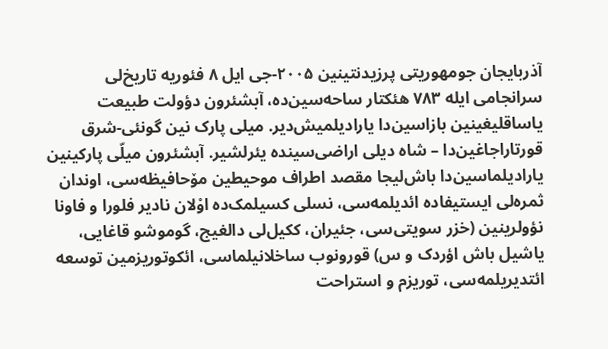آذربایجان جومهوریتی پرزیدنتینین ۲۰۰۵-جی ایل ۸ فئوریه تاریخ‌لی سرانجامی ایله ۷۸۳ هئکتار ساحه‌سین‌ده، آبشئرون دؤولت طبیعت یاساقلیغینین بازاسین‌دا یارادیلمیش‌دیر. میلی پارک نین گونئی-شرق قورتاراجاغین‌دا – شاه دیلی اراضی‌سینده یئرلشیر. آبشئرون میلّی پارکینین یارادیلماسین‌دا باش‌لیجا مقصد اطراف موحیطین مۆحافیظه‌سی، اوندان ثمره‌لی ایستیفاده ائدیلمه‌سی، نسلی کسیلمک‌ده اوْلان نادیر فلورا و فاونا نؤولرینین (خزر سویتی‌سی، جئیران، ککیل‌لی دالغیج، گوموشو قاغایی، یاشیل باش اؤردک و س) قورونوب ساخلانیلماسی، ائکوتوریزمین توسعه ائتدیریلمه‌سی، توریزم و استراحت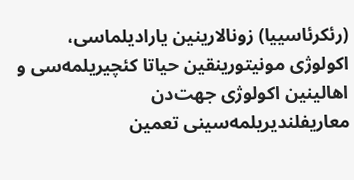(رئکرئاسییا) زونالارینین یارادیلماسی، اکولوژی مونیتورینقین حیاتا کئچیریلمه‌سی و اهالینین اکولوژی جهت‌دن معاریفلندیریلمه‌سینی تعمین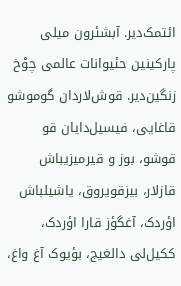ائتمک‌دیر. آبشئرون میلی پارکینین حئیوانات عالمی چوْخ زنگین‌دیر. قوش‌لاردان گوموشو قاغایی، فیسیل‌دایان قو قوشو، بوز و قیرمیزیباش قازلار، بیزقویروق، یاشیلباش اؤردک، آغگؤز قارا اؤردک، ککیل‌لی دالغیج، بؤیوک آغ واغ،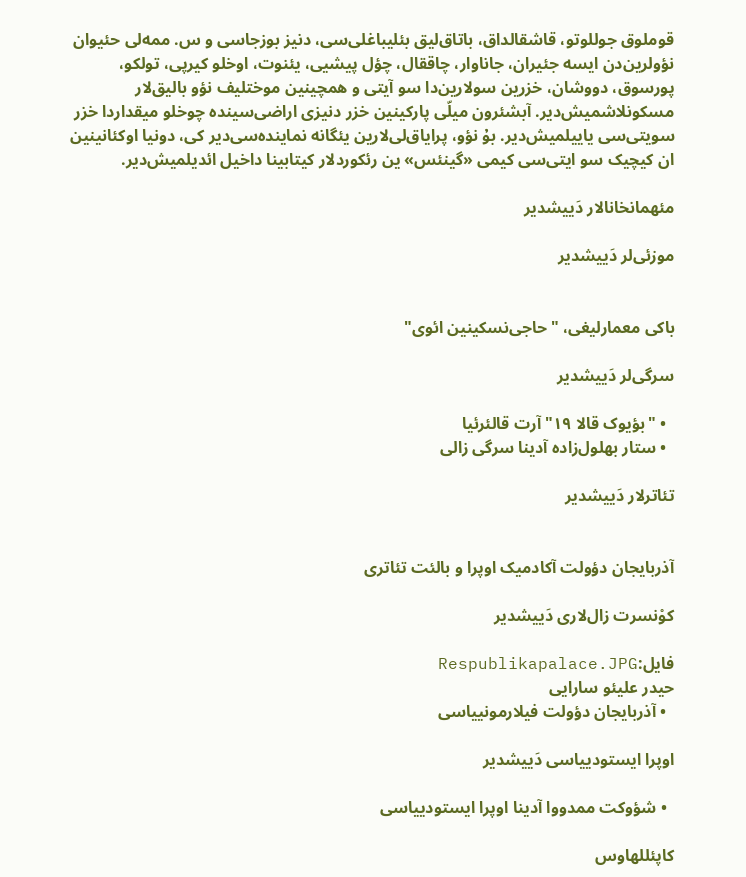قوملوق جوللوتو، قاشقالداق، باتاق‌لیق بئلیباغلی‌سی، دنیز بوزجاسی و س. ممه‌لی حئیوان نؤولرین‌دن ایسه جئیران، جاناوار، چاققال، چؤل پیشیی، یئنوت، اوخلو کیرپی، تولکو، پورسوق، دووشان، خزرین سولارین‌دا سو آیتی و همچینین موختلیف نؤو بالیق‌لار مسکونلاشمیش‌دیر. آبشئرون میلّی پارکینین خزر دنیزی اراضی‌سینده چوخلو میقداردا خزر سویتی‌سی یاییلمیش‌دیر. بۇ نؤو، پرایاق‌لی‌لارین یئگانه نماینده‌سی‌دیر کی، دونیا اوکئانینین ان کیچیک سو ایتی‌سی کیمی «گینئس» ین رئکوردلار کیتابینا داخیل ائدیلمیش‌دیر.

مئهمانخانالار دَییشدیر

موزئی‌لر دَییشدیر


باکی معمارلیغی، "حاجی‌نسکینین ائوی"

سرگی‌لر دَییشدیر

  • "بؤیوک قالا ۱۹" آرت قالئرئیا
  • ستار بهلول‌زاده آدینا سرگی زالی

تئاترلار دَییشدیر


آذربایجان دؤولت آکادمیک اوپرا و بالئت تئاتری

کوْنسرت زال‌لاری دَییشدیر

فایل:Respublikapalace.JPG
حیدر علیئو سارایی
  • آذربایجان دؤولت فیلارمونییاسی

اوپرا ایستودییاسی دَییشدیر

  • شؤوکت ممدووا آدینا اوپرا ایستودییاسی

کاپئللهاوس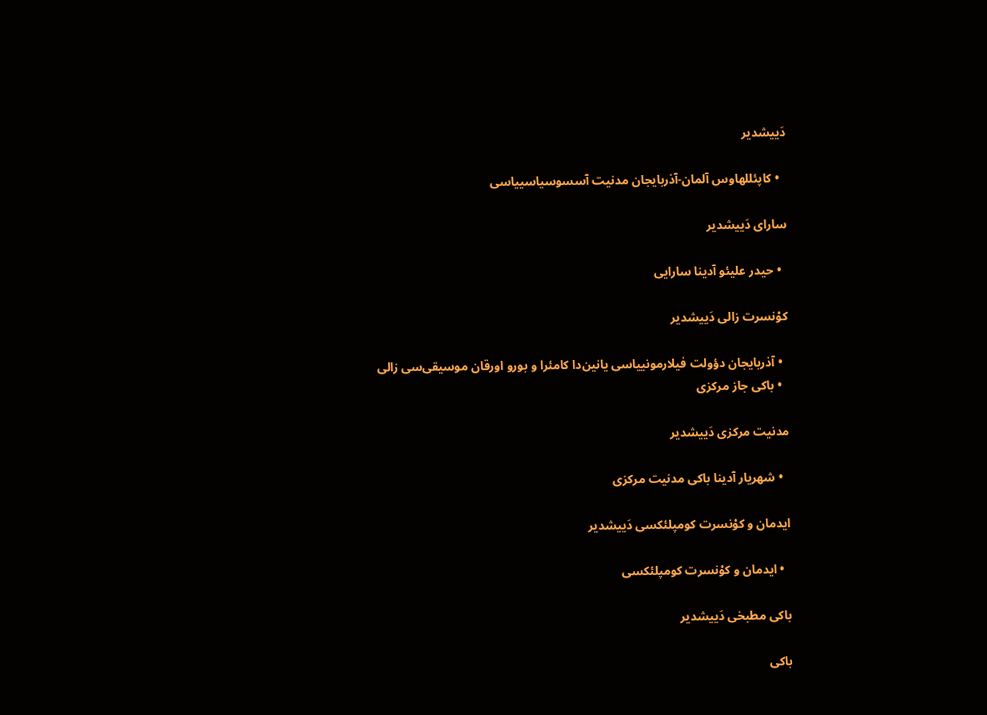دَییشدیر

  • کاپئللهاوس آلمان-آذربایجان مدنیت آسسوسیاسییاسی

سارای دَییشدیر

  • حیدر علیئو آدینا سارایی

کوْنسرت زالی دَییشدیر

  • آذربایجان دؤولت فیلارمونییاسی یانین‌دا کامئرا و بورو اورقان موسیقی‌سی زالی
  • باکی جاز مرکزی

مدنیت مرکزی دَییشدیر

  • شهریار آدینا باکی مدنیت مرکزی

ایدمان و کوْنسرت کومپلئکسی دَییشدیر

  • ایدمان و کوْنسرت کومپلئکسی

باکی مطبخی دَییشدیر

باکی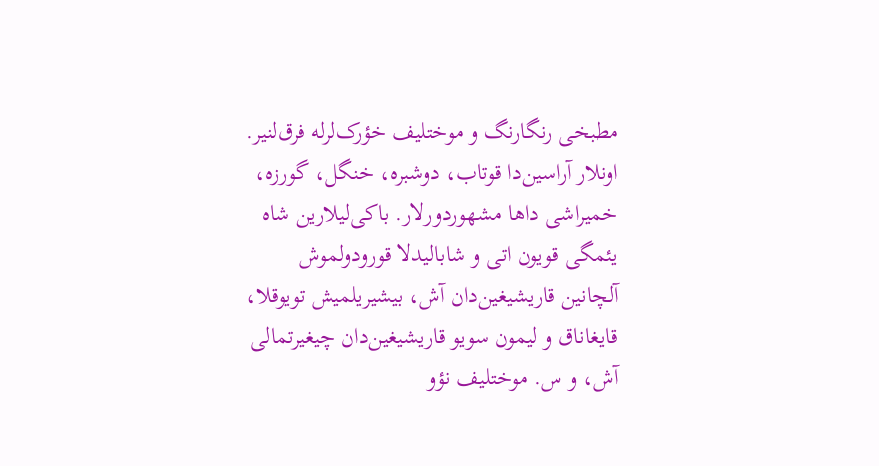مطبخی رنگارنگ و موختلیف خؤرک‌لرله فرق‌لنیر. اونلار آراسین‌دا قوتاب، دوشبره، خنگل، گورزه، خمیراشی داها مشهوردورلار. باکی‌لیلارین شاه یئمگی قویون اتی و شابالیدلا قورودولموش آلچانین قاریشیغین‌دان آش، بیشیریلمیش تویوقلا، قایغاناق و لیمون سویو قاریشیغین‌دان چیغیرتمالی آش، و س. موختلیف نؤو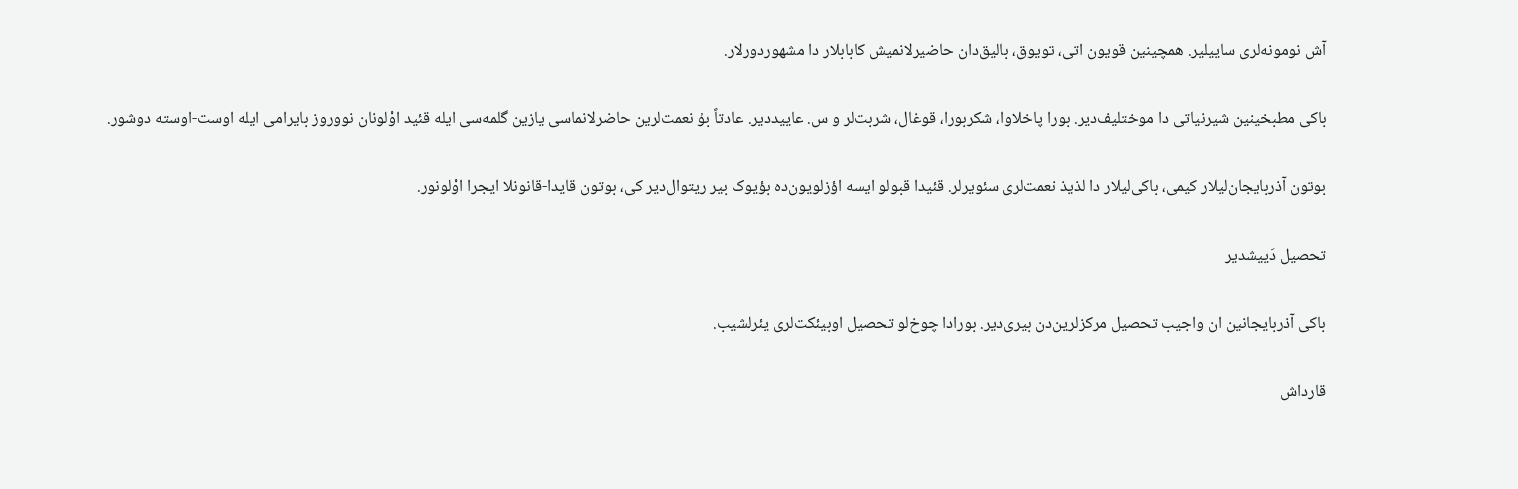آش نومونه‌لری ساییلیر. همچینین قویون اتی، تویوق، بالیق‌دان حاضیرلانمیش کابابلار دا مشهوردورلار.

باکی مطبخینین شیرنیاتی دا موختلیف‌دیر. بورا پاخلاوا، شکربورا، قوغال، شربت‌لر و س. عاییددیر. عادتاً بۇ نعمت‌لرین حاضرلانماسی یازین گلمه‌سی ایله قئید اوْلونان نووروز بایرامی ایله اوست-اوسته دوشور.

بوتون آذربایجان‌لیلار کیمی، باکی‌لیلار دا لذیذ نعمت‌لری سئویرلر. قئیدا قبولو ایسه اؤزلویون‌ده بؤیوک بیر ریتوال‌دیر کی، بوتون قایدا-قانونلا ایجرا اوْلونور.

تحصیل دَییشدیر

باکی آذربایجانین ان واجیب تحصیل مرکزلرین‌دن بیری‌دیر. بورادا چوخ‌لو تحصیل اوبیئکت‌لری یئرلشیب.

قارداش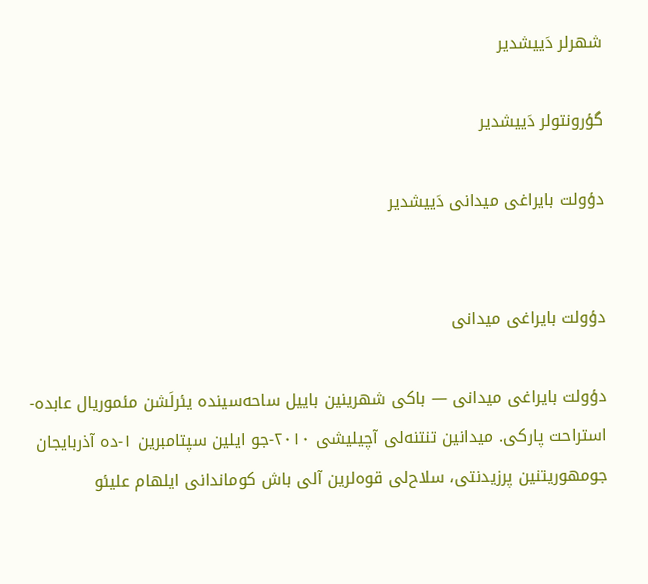شهرلر دَییشدیر

گؤرونتولر دَییشدیر

دؤولت بایراغی میدانی دَییشدیر


دؤولت بایراغی میدانی

دؤولت بایراغی میدانی — باکی شهرینین باییل ساحه‌سینده یئرلَشن مئموریال عابده-استراحت پارکی. میدانین تنتنه‌لی آچیلیشی ۲۰۱۰-جو ایلین سپتامبرین ۱-ده آذربایجان جومهوریتنین پرزیدنتی، سلاح‌لی قوه‌لرین آلی باش کوماندانی ایلهام علیئو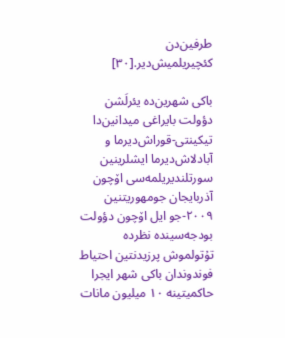طرفین‌دن کئچیریلمیش‌دیر.[۳۰]

باکی شهرین‌ده یئرلَشن دؤولت بایراغی میدانین‌دا تیکینتی-قوراش‌دیرما و آبادلاش‌دیرما ایشلرینین سورتلندیریلمه‌سی اۆچون آذربایجان جومهوریتنین ۲۰۰۹-جو ایل اۆچون دؤولت بودجه‌سینده نظرده تۇتولموش پرزیدنتین احتیاط فوندوندان باکی شهر ایجرا حاکمیتینه ۱۰ میلیون مانات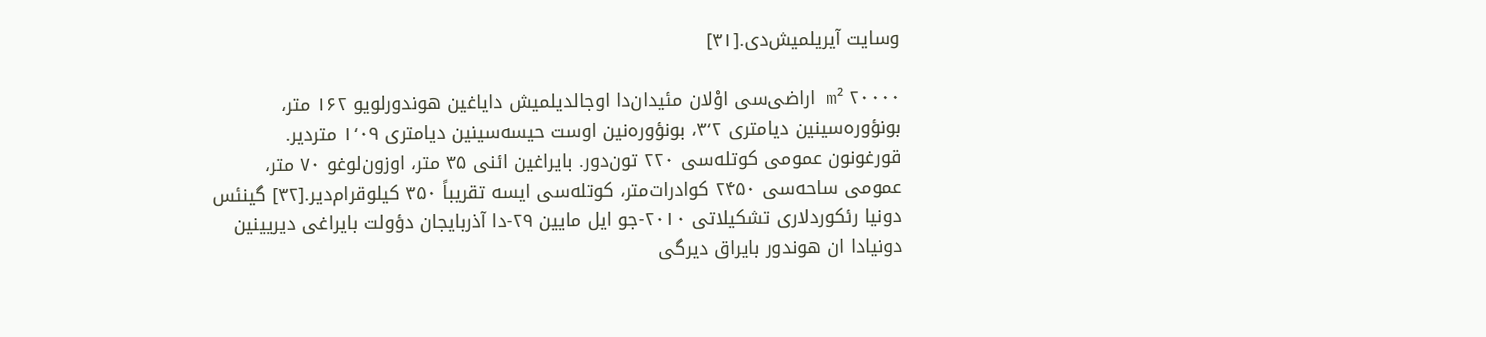وسایت آیریلمیش‌دی.[۳۱]

۲۰۰۰۰ m² اراضی‌سی اوْلان مئیدان‌دا اوجالدیلمیش دایاغین هوندورلویو ۱۶۲ متر، بونؤوره‌سینین دیامتری ۳٬۲، بونؤوره‌نین اوست حیسه‌سینین دیامتری ۱٬۰۹ متردیر. قورغونون عمومی کوتله‌سی ۲۲۰ تون‌دور. بایراغین ائنی ۳۵ متر، اوزون‌لوغو ۷۰ متر، عمومی ساحه‌سی ۲۴۵۰ کوادرات‌متر، کوتله‌سی ایسه تقریباً ۳۵۰ کیلوقرام‌دیر.[۳۲] گینئس دونیا رئکوردلاری تشکیلاتی ۲۰۱۰-جو ایل مایین ۲۹-دا آذربایجان دؤولت بایراغی دیریینین دونیادا ان هوندور بایراق دیرگی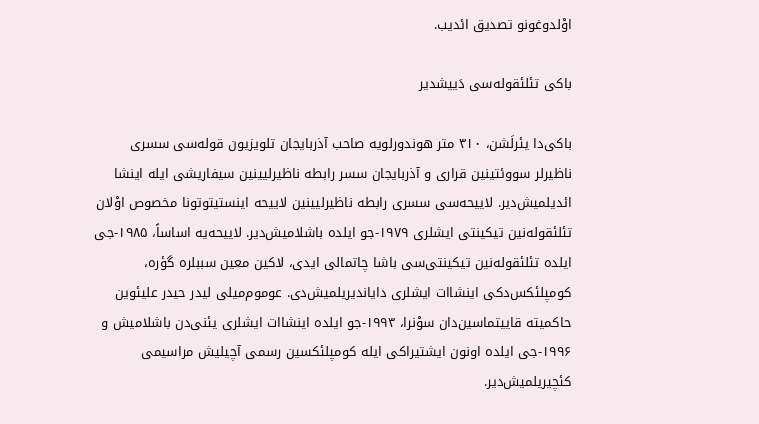اوْلدوغونو تصدیق ائدیب.

باکی تئلئقوله‌سی دَییشدیر

باکی‌دا یئرلَشن، ۳۱۰ متر هوندورلویه صاحب آذربایجان تلویزیون قوله‌سی سسری ناظیرلر سووئتینین قراری و آذربایجان سسر رابطه ناظیرلیینین سیفاریشی ایله اینشا ائدیلمیش‌دیر. لاییحه‌سی سسری رابطه ناظیرلیینین لاییحه اینستیتوتونا مخصوص اوْلان تئلئقوله‌نین تیکینتی ایشلری ۱۹۷۹-جو ایلده باشلامیش‌دیر. لاییحه‌یه اساساً، ۱۹۸۵-جی ایلده تئلئقوله‌نین تیکینتی‌سی باشا چاتمالی ایدی، لاکین معین سببلره گؤره، کومپلئکس‌دکی اینشاات ایشلری دایاندیریلمیش‌دی. عوموم‌میلی لیدر حیدر علیئوین حاکمیته قاییتماسین‌دان سوْنرا، ۱۹۹۳-جو ایلده اینشاات ایشلری یئنی‌دن باشلامیش و ۱۹۹۶-جی ایلده اونون ایشتیراکی ایله کومپلئکسین رسمی آچیلیش مراسیمی کئچیریلمیش‌دیر.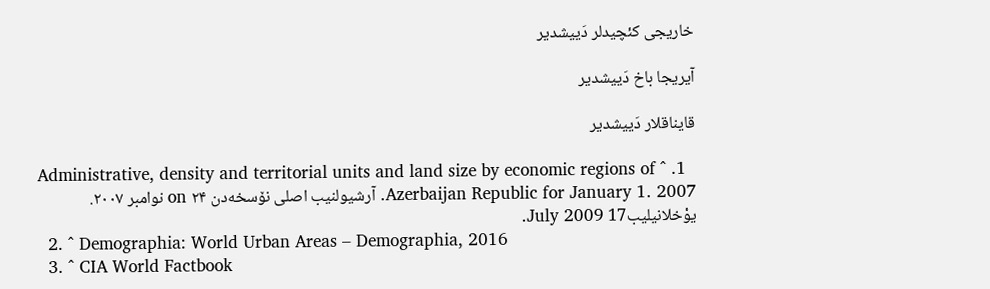خاریجی کئچیدلر دَییشدیر

آیریجا باخ دَییشدیر

قایناقلار دَییشدیر

  1. ^ Administrative, density and territorial units and land size by economic regions of Azerbaijan Republic for January 1. 2007. آرشیولنیب اصلی نۆسخه‌دن on ۲۴ نوامبر ۲۰۰۷. یوْخلانیلیب17 July 2009.
  2. ^ Demographia: World Urban Areas – Demographia, 2016
  3. ^ CIA World Factbook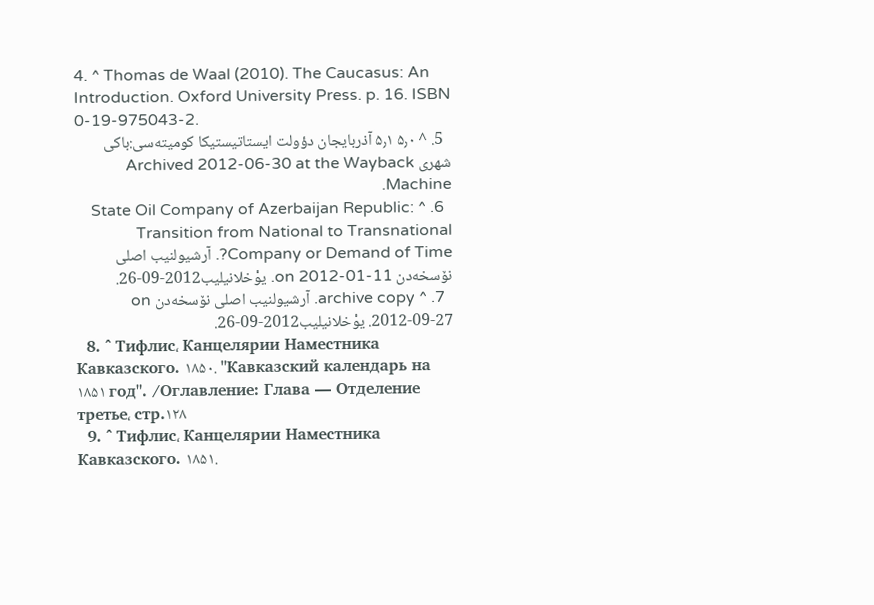4. ^ Thomas de Waal (2010). The Caucasus: An Introduction. Oxford University Press. p. 16. ISBN 0-19-975043-2.
  5. ^ ۵٫۰ ۵٫۱ آذربایجان دؤولت ایستاتیستیکا کومیته‌سی:باکی شهری Archived 2012-06-30 at the Wayback Machine.
  6. ^ State Oil Company of Azerbaijan Republic: Transition from National to Transnational Company or Demand of Time?. آرشیولنیب اصلی نۆسخه‌دن on 2012-01-11. یوْخلانیلیب2012-09-26.
  7. ^ archive copy. آرشیولنیب اصلی نۆسخه‌دن on 2012-09-27. یوْخلانیلیب2012-09-26.
  8. ^ Тифлис، Канцелярии Наместника Кавказского. ۱۸۵۰. "Кавказский календарь на ۱۸۵۱ год". /Оглавление: Глава — Отделение третье، стр.۱۲۸
  9. ^ Тифлис، Канцелярии Наместника Кавказского. ۱۸۵۱.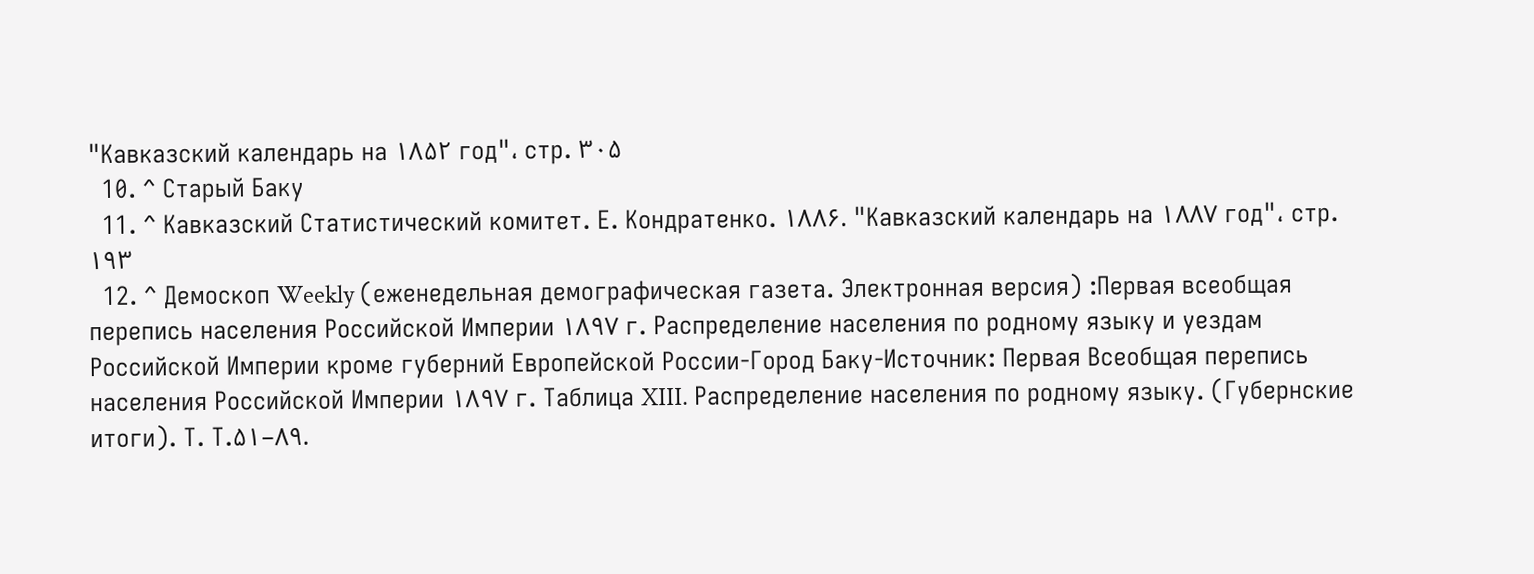"Кавказский календарь на ۱۸۵۲ год"، стр. ۳۰۵
  10. ^ Старый Баку
  11. ^ Кавказский Статистический комитет. Е. Кондратенко. ۱۸۸۶. "Кавказский календарь на ۱۸۸۷ год"، стр. ۱۹۳
  12. ^ Демоскоп Weekly (еженедельная демографическая газета. Электронная версия) :Первая всеобщая перепись населения Российской Империи ۱۸۹۷ г. Распределение населения по родному языку и уездам Российской Империи кроме губерний Европейской России-Город Баку-Источник: Первая Всеобщая перепись населения Российской Империи ۱۸۹۷ г. Таблица XIII. Распределение населения по родному языку. (Губернские итоги). Т. Т.۵۱–۸۹.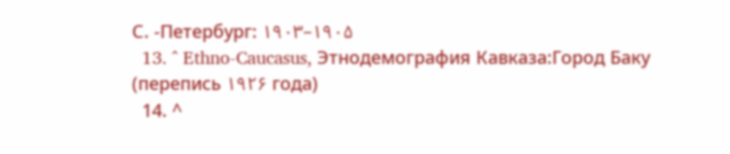С. -Петербург: ۱۹۰۳–۱۹۰۵
  13. ^ Ethno-Caucasus, Этнодемография Кавказа:Город Баку (перепись ۱۹۲۶ года)
  14. ^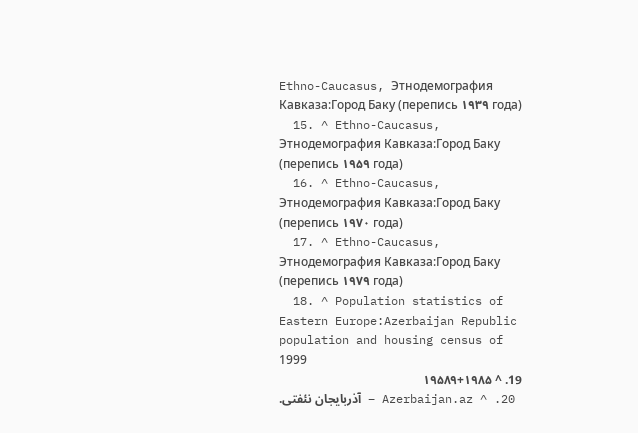Ethno-Caucasus, Этнодемография Кавказа:Город Баку (перепись ۱۹۳۹ года)
  15. ^ Ethno-Caucasus, Этнодемография Кавказа:Город Баку (перепись ۱۹۵۹ года)
  16. ^ Ethno-Caucasus, Этнодемография Кавказа:Город Баку (перепись ۱۹۷۰ года)
  17. ^ Ethno-Caucasus, Этнодемография Кавказа:Город Баку (перепись ۱۹۷۹ года)
  18. ^ Population statistics of Eastern Europe:Azerbaijan Republic population and housing census of 1999
  19. ^ ۱۹۵۸۹+۱۹۸۵
  20. ^ Azerbaijan.az – آذربایجان نئفتی.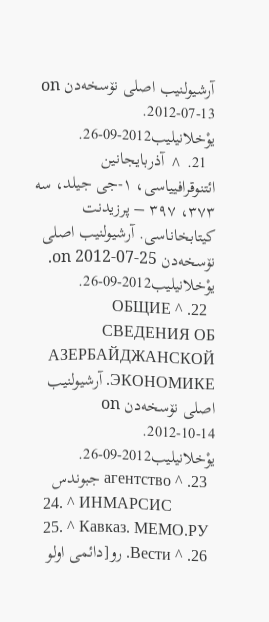آرشیولنیب اصلی نۆسخه‌دن on 2012-07-13. یوْخلانیلیب2012-09-26.
  21. ^ آذربایجانین ائتنوقرافییاسی، ۱-جی جیلد، سه ۳۷۳، ۳۹۷ – پرزیدنت کیتابخاناسی. آرشیولنیب اصلی نۆسخه‌دن on 2012-07-25. یوْخلانیلیب2012-09-26.
  22. ^ ОБЩИЕ СВЕДЕНИЯ ОБ АЗЕРБАЙДЖАНСКОЙ ЭКОНОМИКЕ. آرشیولنیب اصلی نۆسخه‌دن on 2012-10-14. یوْخلانیلیب2012-09-26.
  23. ^ агентство جبوندس
  24. ^ ИНМАРСИС
  25. ^ Кавказ. МЕМО.РУ
  26. ^ Вести. رو[دائمی اولو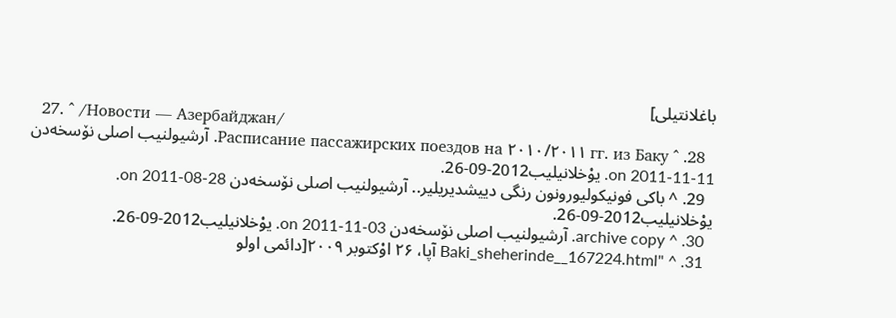باغلانتیلی]
  27. ^ /Новости — Азербайджан/
  28. ^ Расписание пассажирских поездов на ۲۰۱۰/۲۰۱۱ гг. из Баку. آرشیولنیب اصلی نۆسخه‌دن on 2011-11-11. یوْخلانیلیب2012-09-26.
  29. ^ باکی فونیکولیورونون رنگی دییشدیریلیر.. آرشیولنیب اصلی نۆسخه‌دن on 2011-08-28. یوْخلانیلیب2012-09-26.
  30. ^ archive copy. آرشیولنیب اصلی نۆسخه‌دن on 2011-11-03. یوْخلانیلیب2012-09-26.
  31. ^ "Baki_sheherinde__167224.html آپا، ۲۶ اوْکتوبر ۲۰۰۹[دائمی اولو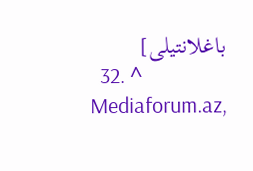باغلانتیلی]
  32. ^ Mediaforum.az,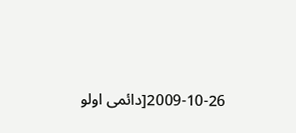2009-10-26[دائمی اولو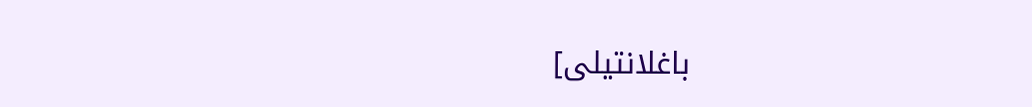باغلانتیلی]